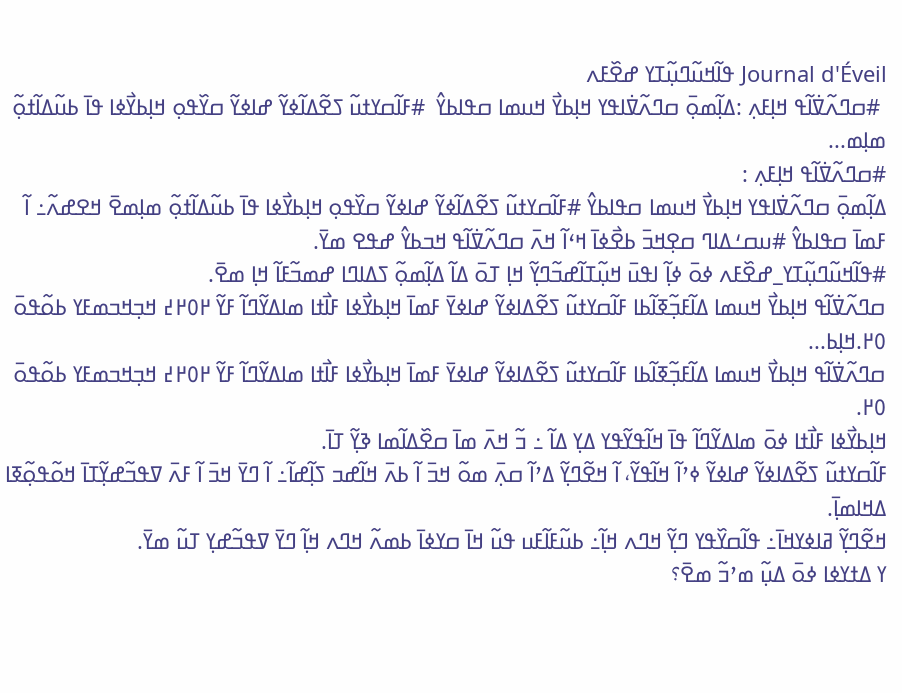Journal d'Éveil ߟߊ߬ߞߎ߬ߣߎ߲߬ߠߌ ߝߐ߰ߓߍ
 #ߛߣߍ߬ߜ߭ߊ߬ߟ ߞߊ߲ߓߍ߲ :ߡߊ߲߬ߘߋ߲߫ ߛߣߍ߬ߜ߭ߊߟߌ ߞߊ߲ߕߌ߯ ߞߎߘߊ ߛߟߊߕߌ߮  #ߓߊ߬ߛߌߙߎ߬ ߖߐ߬ߡߊ߬ߦߌ߬ ߝߊߦߌ߬ ߛߌ߰ߟߋ߲ ߞߊ߲ߕߌ߯ߦߊ ߟߊ߫ ߕߎ߬ߡߊ߬ߙߋ߲߬ ߘߊ߲ߘ...
#ߛߣߍ߬ߜ߭ߊ߬ߟ ߞߊ߲ߓߍ߲ :
ߡߊ߲߬ߘߋ߲߫ ߛߣߍ߬ߜ߭ߊߟߌ ߞߊ߲ߕߌ߯ ߞߎߘߊ ߛߟߊߕߌ߮ #ߓߊ߬ߛߌߙߎ߬ ߖߐ߬ߡߊ߬ߦߌ߬ ߝߊߦߌ߬ ߛߌ߰ߟߋ߲ ߞߊ߲ߕߌ߯ߦߊ ߟߊ߫ ߕߎ߬ߡߊ߬ߙߋ߲߬ ߘߊ߲ߘߐ߫ ߞߐߝߍ߬߸ ߊ߬ ߓߘߊ߫ ߛߟߊߕߌ߮ #ߎߛߑߡߊߣ ߛߐ߲ߞߏ߫ ߕߐ߯ߦߊ߫ ߞߵߊ߬ ߞߍ߫ ߛߣߍ߬ߜ߭ߊ߬ߟ ߞߏߕߌ߮ ߝߟߐ ߘߌ߫.
#ߟߊ߬ߞߎ߬ߣߎ߲߬ߠߌ_ߝߐ߰ߓߍ ߦߋ߫ ߦߊ߲߬ ߊߟߎ߫ ߞߎ߲߬ߠߊ߬ߝߏ߬ߣߌ߲߬ ߞߊ߲ ߠߋ߫ ߡߊ߬ ߡߊ߲߬ߘߋ߲߬ ߖߡߊߣߊ ߝߘߏ߬ߓߊ߬ ߞߊ߲ ߘߐ߫.
ߛߣߍ߬ߜ߭ߊ߬ߟ ߞߊ߲ߕߌ߯ ߞߎߘߊ ߡߊ߬ߓߏ߲߬ߧߊ߬ߕߊ ߓߊ߬ߛߌߙߎ߬ ߖߐ߬ߡߊߦߌ߬ ߝߊߦߌ߫ ߓߘߊ߫ ߞߊ߲ߕߌ߯ߦߊ ߓߊ߯ߙߊ ߘߊߡߌ߬ߣߊ߬ ߓߌ߬ ߂߀߂߄ ߞߏ߲ߞߏߘߓߌ ߕߋ߬ߟߋ߫ ߀߂.ߞߊ߲ߕ...
ߛߣߍ߬ߜ߭ߊ߬ߟ ߞߊ߲ߕߌ߯ ߞߎߘߊ ߡߊ߬ߓߏ߲߬ߧߊ߬ߕߊ ߓߊ߬ߛߌߙߎ߬ ߖߐ߬ߡߊߦߌ߬ ߝߊߦߌ߫ ߓߘߊ߫ ߞߊ߲ߕߌ߯ߦߊ ߓߊ߯ߙߊ ߘߊߡߌ߬ߣߊ߬ ߓߌ߬ ߂߀߂߄ ߞߏ߲ߞߏߘߓߌ ߕߋ߬ߟߋ߫ ߀߂.
ߞߊ߲ߕߌ߯ߦߊ ߓߊ߯ߙߊ ߦߋ߫ ߘߊߡߌ߬ߣߊ߬ ߟߊ߫ ߞߊ߬ߟߌ߬ߟߌ ߡߌ߲ ߡߊ߬ ߸ ߏ߬ ߞߍ߫ ߘߊ߫ ߛߐ߰ߡߊ߬ߘߊ ߢߌ߲߬ ߠߊ߫.
ߓߊ߬ߛߌߙߎ߬ ߖߐ߬ߡߊߦߌ߬ ߝߊߦߌ߬ ߦߴߊ߬ ߞߊ߬ߟߌ߬، ߊ߬ ߞߐ߬ߣߌ߲߬ ߡߴߊ߬ ߛߍ߲߫ ߘߋ߬ ߞߏ߫ ߊ߬ ߕߍ߫ ߞߊ߬ߝߏ ߖߊ߲߬ߝߊ߬߸ ߊ߬ ߣߌ߫ ߞߏ߫ ߊ߬ ߓߍ߫ ߜߟߏ߬ߝߌ߲߬ߠߊ߫ ߞߋ߬ߟߋ߲߬ߧߊ ߡߞߊߘߊ߲߫.
ߞߐ߬ߣߌ߲߬ ߥߊߦߌߞߊ߫߸ ߟߊ߬ߛߌ߰ߟߌ ߣߌ߲߬ ߞߣߍ ߞߊ߲߬߸ ߕߎ߬ߓߊ߬ߓߎ ߟߎ߬ ߞߊ߫ ߛߌߦߊ߫ ߕߘߍ߬ ߞߣߍ ߞߊ߲߬ ߣߌ߫ ߜߟߏ߬ߝߌ߲ ߠߎ߬ ߘߌ߫.
ߌ ߡߙߌߦߊ ߦߋ߫ ߡߎ߲߬ ߘߴߏ߬ ߘߐ߫؟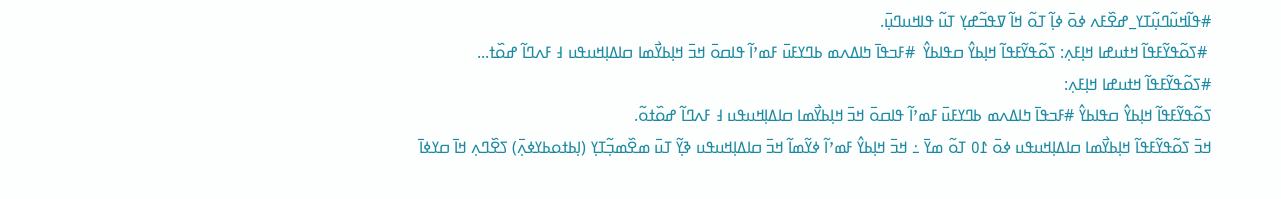#ߟߊ߬ߞߎ߬ߣߎ߲߬ߠߌ_ߝߐ߰ߓߍ ߦߋ߫ ߦߊ߲߬ ߠߋ߬ ߞߊ߬ ߜߟߏ߬ߝߌ߲ ߠߎ߬ ߟߊߞߎߣߎ߲߫.
 #ߖߋ߬ߟߌ߬ߓߟߊ߬ ߞߙߎߝߊ ߞߊ߲ߓߍ߲: ߖߋ߬ߟߌ߬ߓߟߊ߬ ߞߊ߲ߕߌ߮ ߛߟߊߕߌ߮  #ߓߏߟߊ߫ ߤߊߡߍߘ ߕߣߌߓߎ߫ ߓߘߴߊ߬ ߟߊߛߋ߫ ߞߏ߫ ߞߊ߲ߕߌ߯ߘߊ ߛߊߡߊ߲ߞߎߟߎ ߃ ߓߍߣߊ߬ ߝߋ߰ߙ...
#ߖߋ߬ߟߌ߬ߓߟߊ߬ ߞߙߎߝߊ ߞߊ߲ߓߍ߲:
ߖߋ߬ߟߌ߬ߓߟߊ߬ ߞߊ߲ߕߌ߮ ߛߟߊߕߌ߮ #ߓߏߟߊ߫ ߤߊߡߍߘ ߕߣߌߓߎ߫ ߓߘߴߊ߬ ߟߊߛߋ߫ ߞߏ߫ ߞߊ߲ߕߌ߯ߘߊ ߛߊߡߊ߲ߞߎߟߎ ߃ ߓߍߣߊ߬ ߝߋ߰ߙߋ߬.
ߞߏ߫ ߖߋ߬ߟߌ߬ߓߟߊ߬ ߞߊ߲ߕߌ߯ߘߊ ߛߊߡߊ߲ߞߎߟߎ ߦߋ߫ ߁߀ ߠߋ߬ ߘߌ߫ ߸ ߞߏ߫ ߞߊ߲ߕߌ߮ ߓߘߴߊ߬ ߦߌ߬ߘߊ߬ ߞߏ߫ ߛߊߡߊ߲ߞߎߟߎ ߢߌ߲߬ ߠߎ߫ ߘߐ߰ߘߏ߲߬ߠߌ߲ (ߊ߲ߕߙߋߕߌߦߍ߲߫) ߖߐ߰ߣߍ߲ ߞߊ߫ ߛߌߦߊ߫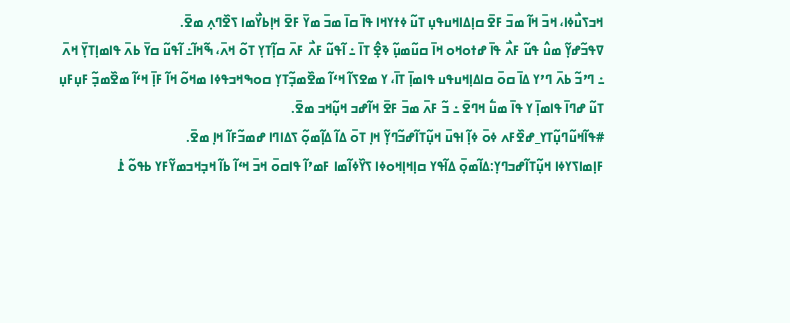ߞߏߖߎ߯ߦߊ، ߞߏ߫ ߞߊ߬ ߘߏ߫ ߓߐ߫ ߛߊ߲ߡߊߞߎߟߎ߲ ߠߎ߬ ߦߙߌߞߊ ߟߊ߫ ߛߊ߫ ߘߏ߫ ߘߌ߫ ߓߐ߫ ߞߊ߲ߕߌ߯ߘߊ ߖߐ߰ߣߍ߲ ߘߐ߫.
ߜߟߏ߬ߝߌ߲߬ ߘߎ߮ ߟߎ߬ ߓߍ߯ ߟߊ߫ ߝߙߋߞߋ ߞߊ߫ ߛߎ߬ߘߎ߲߬ ߢߐ߲߮ ߠߊ߫ ߸ ߊ߬ߟߎ߬ ߓߍ߯ ߓߍ߫ ߛߊ߲߬ߠߌ߲ ߠߋ߬ ߞߍ߫، ߒ߬ߞߊ߬߸ ߊ߬ߟߎ߬ ߛߌ߫ ߕߍ߫ ߟߊߘߊ߲ߠߌ߲߫ ߞߍ߫ ߸ ߣߴߏ߬ ߕߍ߫ ߣߴߌ ߡߊ߫ ߛߋ߫ ߛߊߡߊ߲ߞߎߟߎ ߟߊߘߊ߲߫ ߠߊ߫، ߌ ߘߐߖߊ߬ ߞߵߊ߬ ߘߐ߰ߘߏ߲߬ߠߌ߲ ߛߋߒߞߏߟߦߊ ߘߞߋ߬ ߞߊ߬ ߓߊ߲߫ ߞߵߊ߬ ߘߐ߰ߘߏ߲߬ ߓߎ߲ߓߎ߲ ߠߎ߬ ߝߣߊ߫ ߟߊߘߊ߲߫ ߌ ߟߊ߫ ߘߎ߱ ߞߣߐ߫ ߸ ߏ߬ ߓߍ߫ ߘߏ߫ ߓߐ߫ ߞߊ߬ߝߏ ߞߎ߲߬ߞߏ ߘߐ߫.
#ߟߊ߬ߞߎ߬ߣߎ߲߬ߠߌ_ߝߐ߰ߓߍ ߦߋ߫ ߦߊ߲߬ ߊߟߎ߫ ߞߎ߲߬ߠߊ߬ߝߏ߬ߣߌ߲߬ ߞߊ߲ ߠߋ߫ ߡߊ߬ ߡߊ߲߬ߘߋ߲߬ ߖߡߊߣߊ ߝߘߏ߬ߓߊ߬ ߞߊ߲ ߘߐ߫.
ߓߊ߲ߘߊߖߌߦߊ ߞߎ߲߬ߠߊ߬ߝߏߣߌ߲:ߡߊ߬ߘߋ߲߫ ߡߊ߬ߟߌ ߛߊ߲ߞߊ߲ߞߋߦߊ ߖߌ߰ߦߊ߬ߘߊ ߓߘߴߊ߬ ߟߊߛߋ߫ ߞߏ߫ ߞߵߊ߬ ߕߊ߬ ߞߏ߲ߞߏߘߌ߬ߓߌ ߕߟߋ߬ ߁߭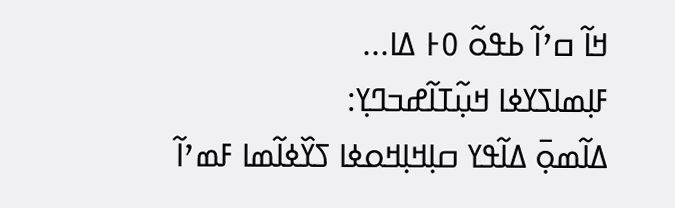ߞߊ߬ ߛߴߊ߬ ߕߟߋ߬ ߀߅ ߡߊ...
ߓߊ߲ߘߊߖߌߦߊ ߞߎ߲߬ߠߊ߬ߝߏߣߌ߲:
ߡߊ߬ߘߋ߲߫ ߡߊ߬ߟߌ ߛߊ߲ߞߊ߲ߞߋߦߊ ߖߌ߰ߦߊ߬ߘߊ ߓߘߴߊ߬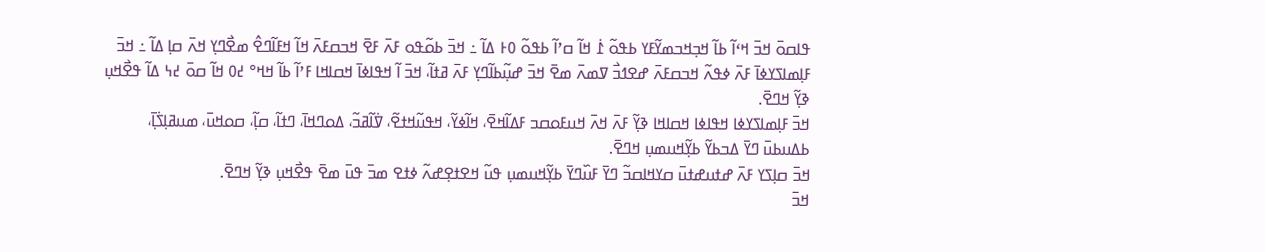ߟߊߛߋ߫ ߞߏ߫ ߞߵߊ߬ ߕߊ߬ ߞߏ߲ߞߏߘߌ߬ߓߌ ߕߟߋ߬ ߁߭ ߞߊ߬ ߛߴߊ߬ ߕߟߋ߬ ߀߅ ߡߊ߬ ߸ ߞߏ߫ ߕߋ߬ߟߋ ߓߍ߫ ߓߐ߫ ߞߏߛߓߍ߫ ߞߊ߬ ߞߓߊ߬ߣߐ߮ ߘߐ߯ߣߌ߲ ߞߍ߫ ߛߊ߲ ߡߊ߬ ߸ ߞߏ߫ ߓߊ߲ߘߊߖߌߦߊ߫ ߓߍ߫ ߦߟߍ߬ ߞߏߛߓߍ߫ ߝߐߗߏ߯ ߜߘߍ߫ ߘߐ߫ ߞߏ߫ ߝߎ߲߬ߕߊ߬ߣߌ߲ ߓߍ߫ ߥߙߊ߬، ߞߏ߫ ߊ߬ ߞߟߊߦߊ߫ ߞߛߊߞߊ ߓߴߊ߬ ߕߊ߬ ߞߞ° ߄߀ ߞߊ߬ ߛߋ߫ ߄߆ ߡߊ߬ ߟߐ߯ߞߎ߲ ߢߌ߲߬ ߞߣߐ߫.
ߞߏ߫ ߓߊ߲ߘߊߖߌߦߊ ߞߟߊߦߊ ߞߛߊߞߊ ߢߌ߲߬ ߓߍ߫ ߞߍ߫ ߞߎߓߋߛߏ ߓߡߊ߬ߞߐ߫، ߞߊ߬ߦߌ߬، ߞߟߎ߬ߞߙߐ߬، ߜ߭ߊ߬ߥߏ߬، ߡߋߣߞߊ߫، ߣߙߊ߬، ߛߊ߲߬، ߛߋߞߎ߫، ߘߎߥߊ߲ߖ߭ߊ߲߫، ߕߡߎߕߎ߫ ߣߌ߫ ߡߏߕߌ߬ ߕߌ߲߬ߞߎߘߎ߲ ߞߣߐ߫.
ߞߏ߫ ߛߊ߲ߖߌ ߓߍ߫ ߝߙߎߝߙߎ߫ ߛߌߞߊߛߏ߬ ߣߌ߫ ߓߎ߰ߣߌ߫ ߕߌ߲߬ߞߎߘߎ߲ ߟߎ߬ ߞߐߙߐ߲ߝߍ߬ ߦߙߐ ߘߏ߫ ߟߎ߫ ߘߐ߫ ߟߐ߯ߞߎ߲ ߢߌ߲߬ ߞߣߐ߫.
ߞߏ߫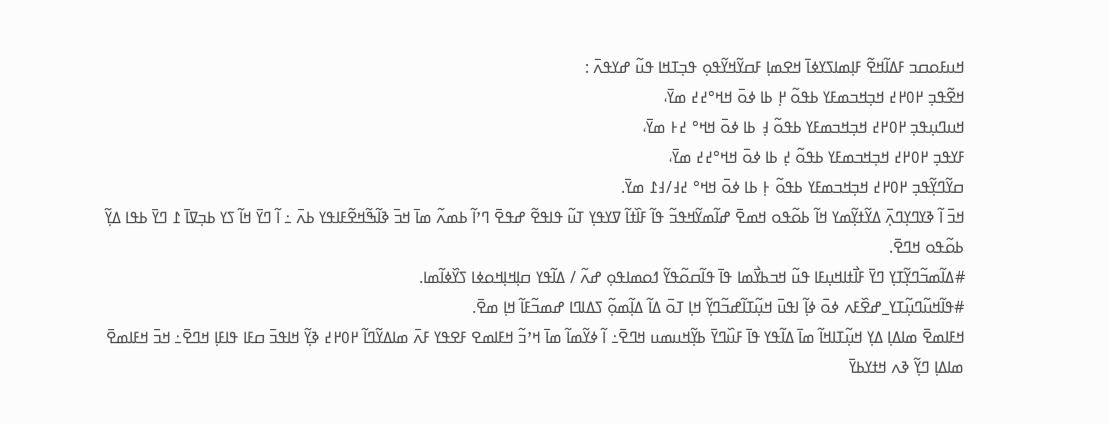ߞߎߓߋߛߏ ߓߡߊ߬ߞߐ߬ ߓߊ߲ߘߊߖߌߦߊ߫ ߞߐߘߊ߲ ߓߛߌ߬ߞߌ߬ߟߋ߲ ߟߏ߲ߠߞߊ ߟߎ߬ ߝߌߟߍ߫ :
ߞߐ߬ߟߏ߲ ߂߀߂߄ ߞߏ߲ߞߏߘߓߌ ߕߟߋ߬ ߂߲ ߕߊ ߦߋ߫ ߞߞ°߄߄ ߘߌ߫،
ߞߎߣߎ߲ߟߏ߲ ߂߀߂߄ ߞߏ߲ߞߏߘߓߌ ߕߟߋ߬ ߃߲ ߕߊ ߦߋ߫ ߞߞ° ߄߅ ߘߌ߫،
ߓߌߟߏ߲ ߂߀߂߄ ߞߏ߲ߞߏߘߓߌ ߕߟߋ߬ ߄߲ ߕߊ ߦߋ߫ ߞߞ°߄߄ ߘߌ߫،
ߛߌ߬ߣߌ߲߬ߟߏ߲ ߂߀߂߄ ߞߏ߲ߞߏߘߓߌ ߕߟߋ߬ ߅߲ ߕߊ ߦߋ߫ ߞߞ° ߄߃/߃߁ ߘߌ߫.
ߞߏ߫ ߊ߬ ߢߌߣߌ߲ߣߍ߲߫ ߡߌ߬ߙߌ߲߬ߘߌ ߞߊ߬ ߕߋ߬ߟߋ ߞߘߐ߫ ߝߊ߬ߘߌ߬ߞߟߏ߬ ߟߊ߬ ߓߊ߰ߙߊ߬ ߜߌߟߌ߲ ߠߎ߬ ߟߊߟߐ߬ ߝߟߐ߫ ߣߴߊ߬ ߕߘߍ߬ ߘߊ߫ ߞߏ߫ ߢߊ߬ߒ߬ߞߐ߬ߓߊߟߌ ߕߍ߫ ߸ ߊ߬ ߣߌ߫ ߞߊ߬ ߖߌ ߕߏ߲ߜߊ߫ ߁ ߣߌ߫ ߕߟߊ ߡߌ߲߬ ߕߋ߬ߟߋ ߞߣߐ߫.
#ߡߊ߬ߘߏ߬ߣߌ߲߬ߠߌ߲ ߣߌ߫ ߓߊ߯ߙߊߞߎ߲ߓߊ ߟߎ߬ ߞߏߕߌ߯ߘߊ ߟߊ߫ ߟߊ߬ߛߋ߬ߟߌ߬ ߗߋߘߊߟߋ߲ ߝߍ߬ / ߡߊ߬ߟߌ ߛߊ߲ߞߊ߲ߞߋߦߊ ߖߌ߰ߦߊ߬ߘߊ.
#ߟߊ߬ߞߎ߬ߣߎ߲߬ߠߌ_ߝߐ߰ߓߍ ߦߋ߫ ߦߊ߲߬ ߊߟߎ߫ ߞߎ߲߬ߠߊ߬ߝߏ߬ߣߌ߲߬ ߞߊ߲ ߠߋ߫ ߡߊ߬ ߡߊ߲߬ߘߋ߲߬ ߖߡߊߣߊ ߝߘߏ߬ߓߊ߬ ߞߊ߲ ߘߐ߫.
ߞߓߊߘߐ߫ ߘߊߡߊ߲ ߡߌ߲ ߞߎ߲߬ߠߊߞߊ߬ ߘߊ߫ ߡߊ߬ߟߌ ߟߊ߫ ߓߎ߰ߣߌ߫ ߕߌ߲߬ߞߎߘߎ ߞߣߐ߫߸ ߊ߬ ߦߌ߬ߘߊ߬ ߘߊ߫ ߞߴߏ߬ ߞߓߊߘߐ ߓߐߟߌ ߓߍ߫ ߘߊߡߌ߬ߣߊ߬ ߂߀߂߄ ߢߌ߲߬ ߞߊߟߏ߫ ߛߓߊ ߟߊߓߊ߲ ߞߣߐ߫߸ ߞߏ߫ ߞߓߊߘߐ߫ ߘߊߡߊ߲ ߣߌ߲߬ ߢߍ ߞߙߌߕߌ߫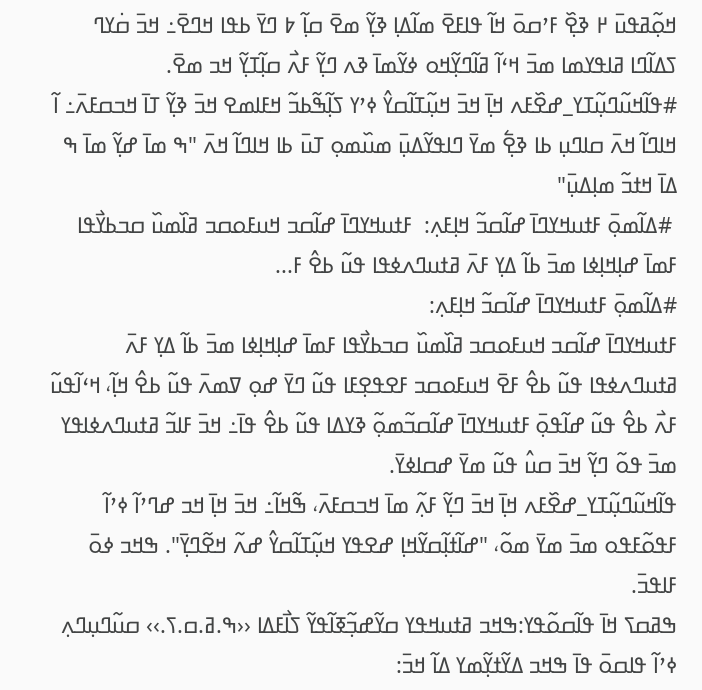ߞߋ߲߬ߥߟߎ߫ ߂ ߢߐ߲߰ ߓߴߛߋ߫ ߞߊ߬ ߟߊߓߐ߫ ߘߊ߬ߡߊ߲ ߢߌ߲߬ ߘߐ߫ ߛߊ߲߬ ߈ ߣߌ߫ ߕߟߊ ߞߣߐ߫߸ ߞߏ߫ ߛ߭ߌߣ ߖߡߊ߬ߣߊ ߥߊߟߌߘߊ ߘߏ߫ ߞߵߊ߬ ߥߊ߬ߣߌ߲߬ߞߋ ߦߌ߬ߘߊ߫ ߢߍ ߣߌ߲߬ ߓߍ߯ ߛߊ߲߬ߠߌ߲߬ ߞߏ ߘߐ߫.
#ߟߊ߬ߞߎ߬ߣߎ߲߬ߠߌ_ߝߐ߰ߓߍ ߞߊ߲߫ ߞߏ߫ ߞߎ߲߬ߠߊ߬ߛߌ߮ ߦߴߌ ߖߊ߲߬ߒ߬ߕߏ߬ ߞߓߊߘߐ ߞߏ߫ ߢߌ߲߬ ߠߊ߫ ߞߏߛߓߍ߫߸ ߊ߬ ߞߊߣߊ߬ ߞߍ߫ ߛߊߣߎ߲ ߕߊ ߢߐ߲߱ ߘߌ߫ ߣߊߟߌ߬ߡߎ߲߫ ߘߎ߰ߘߋ߲ ߠߎ߫ ߕߊ ߞߊߣߊ߬ ߞߍ߫ "ߒ ߘߊ߫ ߝߌ߲߬ ߘߊ߫ ߒ ߡߊ߫ ߞߙߏ߬ ߘߊ߲ߡߎ߲߫"
 #ߡߊ߬ߘߋ߲߫ ߓߙߎߞߌߣߊ߫ ߝߊ߬ߛߏ߬ ߞߊ߲ߓߍ߲:  ߓߙߎߞߌߣߊ߫ ߝߊ߬ߛߏ ߞߎߓߋߛߏ ߥߊ߰ߘߎ߰ ߛߏߕߌ߯ߟߊ ߓߘߊ߫ ߝߊ߲ߞߊ߲ߦߊ ߘߏ߫ ߕߊ߬ ߡߌ߲ ߓߍ߫ ߥߙߎߣߍߦߟߊ ߟߎ߬ ߕߐ߮ ߓ...
#ߡߊ߬ߘߋ߲߫ ߓߙߎߞߌߣߊ߫ ߝߊ߬ߛߏ߬ ߞߊ߲ߓߍ߲:
ߓߙߎߞߌߣߊ߫ ߝߊ߬ߛߏ ߞߎߓߋߛߏ ߥߊ߰ߘߎ߰ ߛߏߕߌ߯ߟߊ ߓߘߊ߫ ߝߊ߲ߞߊ߲ߦߊ ߘߏ߫ ߕߊ߬ ߡߌ߲ ߓߍ߫ ߥߙߎߣߍߦߟߊ ߟߎ߬ ߕߐ߮ ߓߐ߫ ߞߎߓߋߛߏ ߓߐߟߐ߲ߓߊ ߟߎ߬ ߣߌ߫ ߝߋ߲ ߜߘߍ߫ ߟߎ߬ ߕߐ߮ ߞߊ߲߬، ߞߵߊ߬ߟߎ߬ ߓߍ߯ ߕߐ߮ ߟߎ߬ ߝߊ߬ߟߋ߲߫ ߓߙߎߞߌߣߊ߫ ߝߊ߬ߛߏ߬ߘߋ߲߬ ߢߌߡߊ ߟߎ߬ ߕߐ߮ ߟߊ߫߸ ߞߏ߫ ߓߊߏ߬ ߥߙߎߣߍߦߊߟߌ ߘߏ߫ ߟߋ߬ ߣߌ߲߬ ߞߏ߫ ߛߎ߮ ߟߎ߬ ߘߌ߫ ߝߛߊߦߌ߫.
ߟߊ߬ߞߎ߬ߣߎ߲߬ߠߌ_ߝߐ߰ߓߍ ߞߊ߲߫ ߞߏ߫ ߣߌ߲߬ ߓߍ߲߬ ߘߊ߫ ߞߏߛߓߍ߫، ߒ߬ߞߊ߬߸ ߞߏ߫ ߞߊ߲߫ ߞߏ ߝߣߴߊ߬ ߦߴߊ߬ ߓߟߋ߬ߓߟߋ ߘߏ߫ ߘߌ߫ ߘߋ߬، "ߝߊ߬ߙߊ߲߬ߛߌ߬ߞߊ߲ ߝߐߟߌ ߞߎ߲߬ߠߊ߬ߛߌ߮ ߝߍ߬ ߞߐ߬ߣߌ߲߫". ߒߞߏ ߦߋ߫ ߓߊߟߏ߫.
ߒߥߛߖ ߞߊ߫ ߟߊ߬ߛߋ߬ߟߌ:ߒߞߏ ߥߙߎߞߟߌ ߛߌ߬ߝߏ߲߬ߧߊ߬ߟߌ߬ ߖߊ߯ߓߡߊ ‹‹ߒ.ߥ.ߛ.ߖ.›› ߛߎ߬ߣߎ߲ߣߍ߲ ߦߴߊ߬ ߟߊߛߋ߫ ߟߊ߫ ߒߞߏ ߡߌ߬ߙߌ߲߬ߘߌ ߡߊ߬ ߞߏ߫: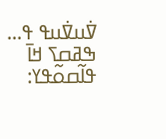ߜ߭ߎߜ߭ߎߟ ߟ...
ߒߥߛߖ ߞߊ߫ ߟߊ߬ߛߋ߬ߟߌ: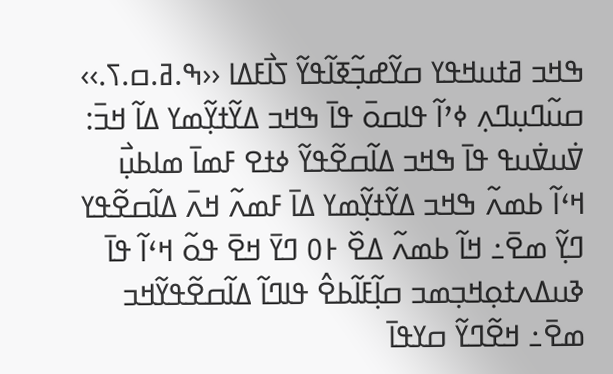ߒߞߏ ߥߙߎߞߟߌ ߛߌ߬ߝߏ߲߬ߧߊ߬ߟߌ߬ ߖߊ߯ߓߡߊ ‹‹ߒ.ߥ.ߛ.ߖ.›› ߛߎ߬ߣߎ߲ߣߍ߲ ߦߴߊ߬ ߟߊߛߋ߫ ߟߊ߫ ߒߞߏ ߡߌ߬ߙߌ߲߬ߘߌ ߡߊ߬ ߞߏ߫: ߜ߭ߎߜ߭ߎߟ ߟߊ߫ ߒߞߏ ߡߊ߬ߛߐ߬ߟߌ߬ ߦߙߐ ߓߘߊ߫ ߘߊߕߎ߲߯ ߞߵߊ߬ ߕߘߍ߬ ߒߞߏ ߡߌ߬ߙߌ߲߬ߘߌ ߡߊ߫ ߓߘߍ߬ ߞߍ߫ ߡߊ߬ߛߐ߬ߟߌ ߣߌ߲߬ ߘߐ߫߸ ߞߊ߬ ߕߘߍ߬ ߡߐ߰ ߅߀ ߣߌ߫ ߞߐ߫ ߟߋ߬ ߞߵߊ߬ ߟߊ߫ ߢߎߡߍߙߋ߲ߞߏ߲ߘߏ ߛߊ߲߬ߓߊ߬ߕߐ߮ ߟߊߣߊ߬ ߡߊ߬ߛߐ߬ߟߌ߬ߞߏ ߘߐ߫߸ ߞߐ߬ߣߌ߬ ߛߌߟߊ߫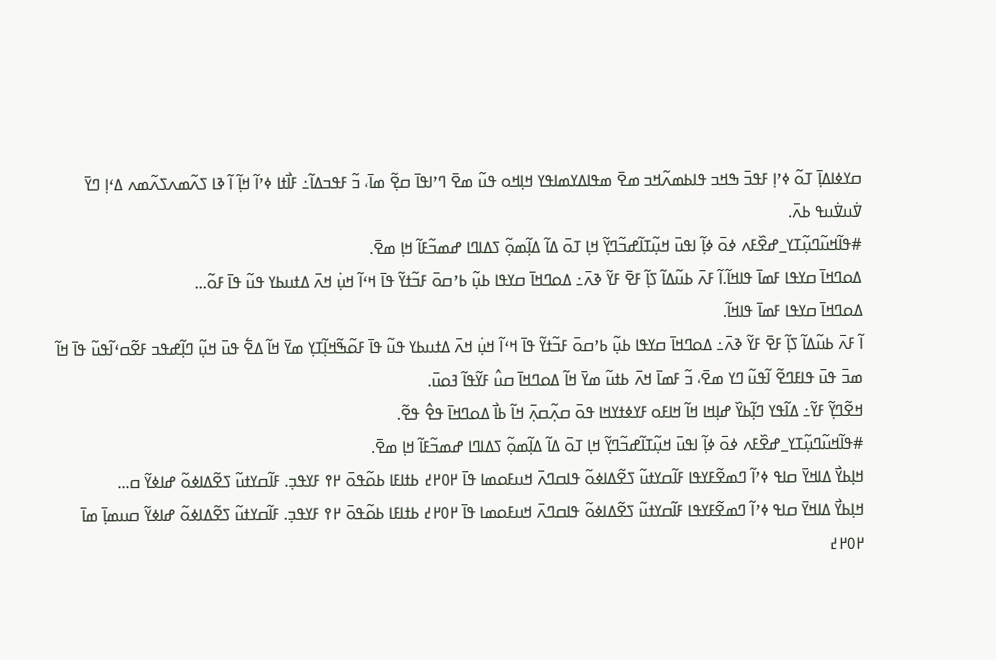ߛߌߦߊߡߊ߲߫ ߠߋ߬ ߦߴߊ߲ ߓߟߏ߫ ߒߞߏ ߟߊߕߘߍ߬ߞߏ ߘߐ߫ ߘߟߊߡߌߘߊߟߌ ߞߊ߲ߞߋ ߟߎ߬ ߘߐ߫ ߣߴߊߟߊ߫ ߛߐ߲߬ ߘߊ߫، ߏ߬ ߓߟߏߡߊ߬߸ ߓߊ߯ߙߊ ߦߴߊ߬ ߞߊ߲߬ ߊ߬ ߢߊ ߖߍ߬ߘߍߖߍ߬ߘߍ ߡߵߊ߲ ߣߌ߫ ߜ߭ߎߜ߭ߎߟ ߕߍ߫.
#ߟߊ߬ߞߎ߬ߣߎ߲߬ߠߌ_ߝߐ߰ߓߍ ߦߋ߫ ߦߊ߲߬ ߊߟߎ߫ ߞߎ߲߬ߠߊ߬ߝߏ߬ߣߌ߲߬ ߞߊ߲ ߠߋ߫ ߡߊ߬ ߡߊ߲߬ߘߋ߲߬ ߖߡߊߣߊ ߝߘߏ߬ߓߊ߬ ߞߊ߲ ߘߐ߫.
ߡߋߣߞߊ߫ ߛߌߟߊ ߓߘߊ߫ ߟߊߞߊ߬.ߊ߬ ߓߍ߫ ߕߎ߬ߡߊ߬ ߖߊ߲߬ ߓߐ߫ ߓߌ߬ ߢߍ߫߸ ߡߋߣߞߊ߫ ߛߌߟߊ ߕߎ߲߬ ߕߴߛߋ߫ ߓߏ߬ߙߌ߬ ߟߊ߫ ߞߵߊ߬ ߞߎ߲߭ ߞߍ߫ ߡߙߎߕߌ ߟߎ߬ ߟߊ߫ ߓߋ߬...
ߡߋߣߞߊ߫ ߛߌߟߊ ߓߘߊ߫ ߟߊߞߊ߬.
ߊ߬ ߓߍ߫ ߕߎ߬ߡߊ߬ ߖߊ߲߬ ߓߐ߫ ߓߌ߬ ߢߍ߫߸ ߡߋߣߞߊ߫ ߛߌߟߊ ߕߎ߲߬ ߕߴߛߋ߫ ߓߏ߬ߙߌ߬ ߟߊ߫ ߞߵߊ߬ ߞߎ߲߭ ߞߍ߫ ߡߙߎߕߌ ߟߎ߬ ߟߊ߫ ߓߋ߬ߒ߬ߞߊ߲߬ߠߌ߲ ߘߌ߫ ߞߊ߬ ߡߐ߱ ߟߎ߫ ߞߎ߲߬ ߣߊ߲߬ߝߟߏ ߓߐ߬ߛߵߊ߬ߟߎ߬ ߟߊ߫ ߞߊ߬ ߘߏ߫ ߟߎ߫ ߟߊߓߣߐ߬ ߊ߬ߟߎ߬ ߣߌ ߘߐ߫، ߏ߬ ߓߘߊ߫ ߞߍ߫ ߕߙߎ߬ ߘߌ߫ ߞߊ߬ ߡߋߣߞߊ߫ ߛߎ߮ ߓߌ߬ߟߊ߬ ߔߋߎ߫.
ߞߐ߬ߣߌ߲߬ ߓߌ߬߸ ߡߊ߬ߟߌ ߣߊ߲߬ߕߌ߰ ߝߊ߲ߞߊ ߞߊ߬ ߞߊߓߋ ߓߌߦߙߌߞߊ ߟߋ߫ ߛߍ߲߬ߛߍ߲߫ ߞߊ߬ ߕߊ߯ ߡߋߣߞߊ߫ ߟߐ߮ ߟߐ߬.
#ߟߊ߬ߞߎ߬ߣߎ߲߬ߠߌ_ߝߐ߰ߓߍ ߦߋ߫ ߦߊ߲߬ ߊߟߎ߫ ߞߎ߲߬ߠߊ߬ߝߏ߬ߣߌ߲߬ ߞߊ߲ ߠߋ߫ ߡߊ߬ ߡߊ߲߬ߘߋ߲߬ ߖߡߊߣߊ ߝߘߏ߬ߓߊ߬ ߞߊ߲ ߘߐ߫.
ߞߊ߲ߕߌ߯ ߡߊߞߌ߫ ߛߊߟ ߦߴߊ߬ ߣߘߐ߬ߓߌߟߊ ߓߊ߬ߛߌߙߎ߬ ߖߐ߬ߡߊߦߋ߬ ߟߊߛߣߍ߫ ߞߎߓߋߘߊ ߟߊ߫ ߂߀߂߄ ߕߙߊߓߊ ߕߋ߬ߟߋ߫ ߂߉ ߓߌߟߏ߲. ߓߊ߬ߛߌߙߎ߬ ߖߐ߬ߡߊߦߋ߬ ߝߊߦߌ߬ ߛ...
ߞߊ߲ߕߌ߯ ߡߊߞߌ߫ ߛߊߟ ߦߴߊ߬ ߣߘߐ߬ߓߌߟߊ ߓߊ߬ߛߌߙߎ߬ ߖߐ߬ߡߊߦߋ߬ ߟߊߛߣߍ߫ ߞߎߓߋߘߊ ߟߊ߫ ߂߀߂߄ ߕߙߊߓߊ ߕߋ߬ߟߋ߫ ߂߉ ߓߌߟߏ߲. ߓߊ߬ߛߌߙߎ߬ ߖߐ߬ߡߊߦߋ߬ ߝߊߦߌ߬ ߛߎߘߊ߲߫ ߘߊ߫ ߂߀߂߄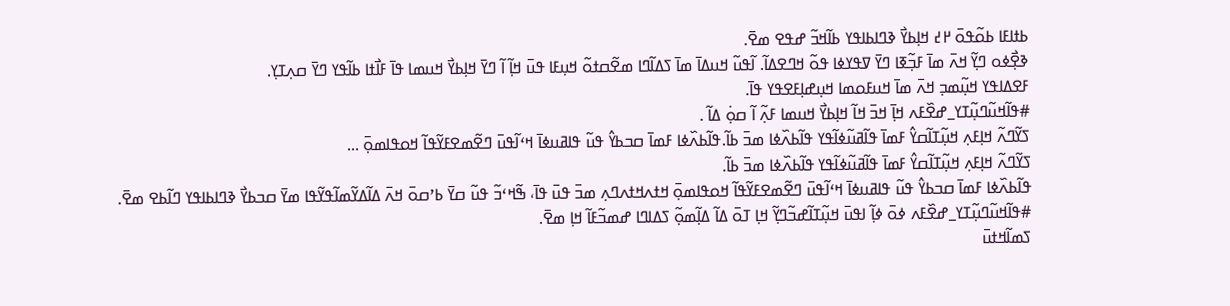ߕߙߊߓߊ ߕߋ߬ߟߋ߫ ߂߄ ߞߊ߲ߕߌ߯ ߢߣߊߕߊߟߌ ߕߊ߬ߞߏ߬ ߝߟߐ ߘߐ߫.
ߢߐ߲߯ߦߋ ߣߌ߲߬ ߞߍ߫ ߘߊ߫ ߓߏ߲߬ߧߊ ߣߌ߫ ߜߟߌߦߊ ߟߋ߬ ߞߣߐߡߊ߬. ߊ߬ߟߎ߬ ߞߎߡߊ߫ ߘߊ߫ ߖߡߊ߬ߣߊ ߘߐ߬ߛߙߋ߬ ߞߎ߲ߓߊ ߟߎ߫ ߞߊ߲߬ ߊ߬ ߣߌ߫ ߞߊ߲ߕߌ߯ ߞߎߘߊ ߟߊ߫ ߓߊ߯ߙߊ ߕߊ߬ߟߌ ߣߌ߫ ߛߍ߲ߠߌ߲.
ߓߐߡߊߟߌ ߞߎ߲߬ߘߏ߲ ߞߍ߫ ߘߊ߫ ߞߎߓߋߘߊ ߞߎ߲ߝߊ߲ߓߐߟߌ ߟߊ߫.
#ߟߊ߬ߞߎ߬ߣߎ߲߬ߠߌ_ߝߐ߰ߓߍ ߞߊ߲߫ ߞߏ߫ ߞߊ߬ ߞߊ߲ߕߌ߯ ߞߎߘߊ ߓߍ߲߬ ߊ߬ ߛߋ߲߭ ߡߊ߬ .
ߖߌ߬ߣߍ߬ ߞߊ߲ߓߍ߲ ߞߎ߲߬ߠߊ߬ߛߌ߮ ߓߘߊ߫ ߟߊ߬ߥߎ߬ߦߊ߬ߟߌ ߟߊ߬ߕߍ߰ߦߊ ߘߏ߫ ߕߊ߬.ߟߊ߬ߕߍ߰ߦߊ ߓߘߊ߫ ߛߏߕߌ߮ ߟߎ߬ ߟߊߥߎߦߊ߫ ߞߵߊ߬ߟߎ߫ ߣߐ߬ߘߐߓߌ߬ߟߊ߬ ߞߋߟߊߘߋ߲߫ ...
ߖߌ߬ߣߍ߬ ߞߊ߲ߓߍ߲ ߞߎ߲߬ߠߊ߬ߛߌ߮ ߓߘߊ߫ ߟߊ߬ߥߎ߬ߦߊ߬ߟߌ ߟߊ߬ߕߍ߰ߦߊ ߘߏ߫ ߕߊ߬.
ߟߊ߬ߕߍ߰ߦߊ ߓߘߊ߫ ߛߏߕߌ߮ ߟߎ߬ ߟߊߥߎߦߊ߫ ߞߵߊ߬ߟߎ߫ ߣߐ߬ߘߐߓߌ߬ߟߊ߬ ߞߋߟߊߘߋ߲߫ ߞߙߍߞߙߍߣߍ߲ ߘߏ߫ ߟߎ߫ ߟߊ߫، ߒ߬ߞߵߏ߬ ߟߎ߬ ߛߌ߫ ߕߴߛߋ߫ ߞߍ߫ ߡߊ߬ߡߌ߬ߘߊ߬ߟߌ߬ߟߊ ߘߌ߫ ߛߏߕߌ߯ ߢߣߊߕߊߟߌ ߣߊ߬ߕߐ ߘߐ߫.
#ߟߊ߬ߞߎ߬ߣߎ߲߬ߠߌ_ߝߐ߰ߓߍ ߦߋ߫ ߦߊ߲߬ ߊߟߎ߫ ߞߎ߲߬ߠߊ߬ߝߏ߬ߣߌ߲߬ ߞߊ߲ ߠߋ߫ ߡߊ߬ ߡߊ߲߬ߘߋ߲߬ ߖߡߊߣߊ ߝߘߏ߬ߓߊ߬ ߞߊ߲ ߘߐ߫.
ߖߘߊ߬ߞߙߎ߫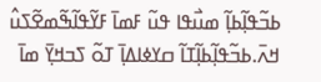ߕߏ߬ߟߊ߲߬ߕߊ߲߬ ߘߎ߯ߟߊ ߟߎ߬ ߓߘߊ߫ ߓߌ߬ߟߊ߬ߒ߬ߘߐ߬ߖߎ߮ ߞߍ߫.ߕߏ߬ߟߊ߲߬ߕߊ߲߬ߠߊ߬ ߛߌߦߊߡߊ߲߫ ߠߋ߬ ߖߏߞߌ߲߫ ߘߊ߫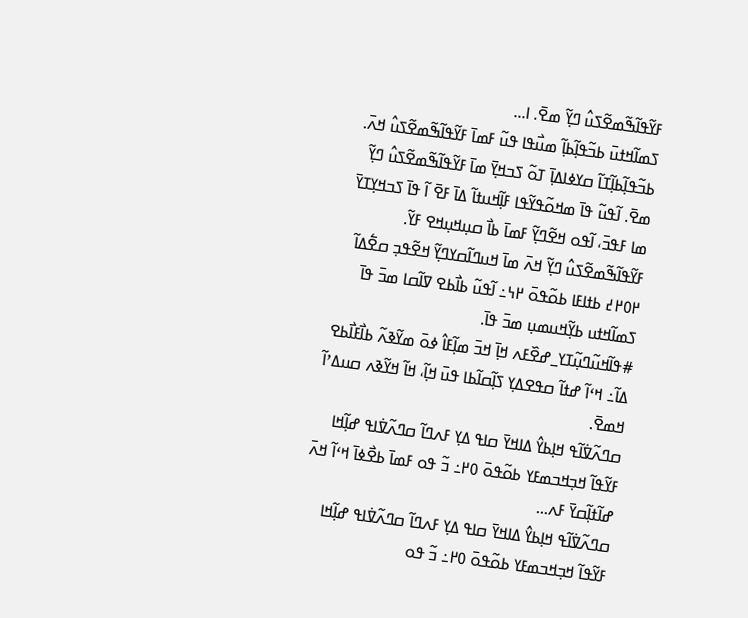ߓߌ߬ߟߊ߬ߒ߬ߘߐ߬ߖߎ߮ ߣߌ߲߬ ߘߐ߫. ߊ...
ߖߘߊ߬ߞߙߎ߫ ߕߏ߬ߟߊ߲߬ߕߊ߲߬ ߘߎ߯ߟߊ ߟߎ߬ ߓߘߊ߫ ߓߌ߬ߟߊ߬ߒ߬ߘߐ߬ߖߎ߮ ߞߍ߫.
ߕߏ߬ߟߊ߲߬ߕߊ߲߬ߠߊ߬ ߛߌߦߊߡߊ߲߫ ߠߋ߬ ߖߏߞߌ߲߫ ߘߊ߫ ߓߌ߬ߟߊ߬ߒ߬ߘߐ߬ߖߎ߮ ߣߌ߲߬ ߘߐ߫. ߊ߬ߟߎ߬ ߟߊ߫ ߘߞߋ߬ߟߌ߬ߟߊ ߓߊ߲߬ߞߎߙߊ߬ ߡߊ߫ ߓߐ߫ ߊ߬ ߟߊ߫ ߖߏߞߌ߲ߠߌ߫ ߘߊ ߓߟߏ߫، ߊ߬ߟߋ ߞߐ߬ߣߌ߲߬ ߓߘߊ߫ ߕߊ߯ ߛߎ߲ߞߎ߲ߞߐ ߓߌ߬. ߓߌ߬ߟߊ߬ߒ߬ߘߐ߬ߖߎ߮ ߣߌ߲߬ ߞߍ߫ ߘߊ߫ ߞߎߣߊ߬ߛߌߣߌ߲߬ ߞߐ߬ߟߏ߲ ߛߐ߱ߡߊ߬ ߂߀߂߄ ߕߙߊߓߊ ߕߋ߬ߟߋ߫ ߂߆߸ ߊ߬ߟߎ߬ ߕߊ߯ߕߐ ߜߊ߬ߛߊ ߘߏ߫ ߟߊ߫ ߖߘߊ߬ߞߙߎ ߕߌ߲߬ߞߎߘߎ߲ ߘߏ߫ ߟߊ߫.
#ߟߊ߬ߞߎ߬ߣߎ߲߬ߠߌ_ߝߐ߰ߓߍ ߞߊ߲߫ ߞߏ߫ ߘߊ߲߬ߓߊ߮ ߦߋ߫ ߘߌ߬ߢߍ߬ ߕߊ߯ߓߊ߯ߕߐ ߡߊ߬߸ ߞߵߊ߬ ߝߙߊ߬ ߛߟߐߡߌ߲ ߖߊ߲߬ߛߊ߬ߕߊ ߟߎ߫ ߞߊ߲߬، ߞߊ߬ ߞߌ߬ߢߍ ߛߎߡߴߊ߬ ߞߘߐ߫.
ߛߣߍ߬ߜ߭ߊ߬ߟ ߞߊ߲ߕߌ߮ ߡߊߞߌ߫ ߛߊߟ ߡߌ߲ ߓߍߣߊ߬ ߛߣߍ߬ߜ߭ߊߟ ߝߊ߲߬ߞߊ ߓߌ߬ߟߊ߬ ߞߏ߲ߞߏߘߓߌ ߕߋ߬ߟߋ߫ ߀߂߸ ߏ߬ ߟߋ ߓߘߊ߫ ߕߐ߯ߦߊ߫ ߞߵߊ߬ ߞߍ߫ ߝߊ߬ߙߊ߲߬ߛߌ߫ ߓߍ...
ߛߣߍ߬ߜ߭ߊ߬ߟ ߞߊ߲ߕߌ߮ ߡߊߞߌ߫ ߛߊߟ ߡߌ߲ ߓߍߣߊ߬ ߛߣߍ߬ߜ߭ߊߟ ߝߊ߲߬ߞߊ ߓߌ߬ߟߊ߬ ߞߏ߲ߞߏߘߓߌ ߕߋ߬ߟߋ߫ ߀߂߸ ߏ߬ ߟߋ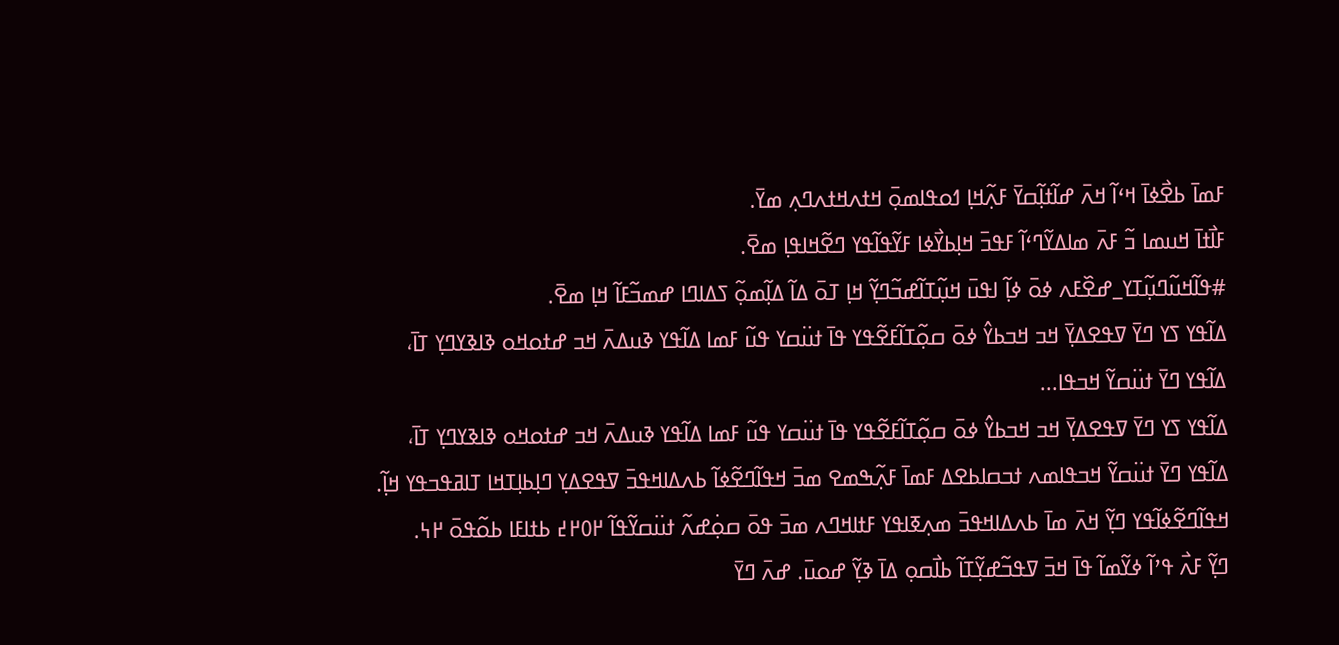ߓߘߊ߫ ߕߐ߯ߦߊ߫ ߞߵߊ߬ ߞߍ߫ ߝߊ߬ߙߊ߲߬ߛߌ߫ ߓߍ߲߬ߞߊ߲ ߗߋߟߊߘߋ߲߫ ߞߙߍߞߙߍߣߍ߲ ߘߌ߫.
ߓߊ߯ߙߊ߫ ߞߎߘߊ ߏ߬ ߓߍ߫ ߘߊߡߌ߬ߣߵߊ߬ ߓߟߏ߫ ߞߊ߲ߕߌ߯ߦߊ ߓߌ߬ߟߊ߬ߟߌ ߣߐ߬ߞߊߟߊ߲ ߘߐ߫.
#ߟߊ߬ߞߎ߬ߣߎ߲߬ߠߌ_ߝߐ߰ߓߍ ߦߋ߫ ߦߊ߲߬ ߊߟߎ߫ ߞߎ߲߬ߠߊ߬ߝߏ߬ߣߌ߲߬ ߞߊ߲ ߠߋ߫ ߡߊ߬ ߡߊ߲߬ߘߋ߲߬ ߖߡߊߣߊ ߝߘߏ߬ߓߊ߬ ߞߊ߲ ߘߐ߫.
ߡߊ߬ߟߌ ߖߌ ߣߌ߫ ߜߟߐߡߌ߲߫ ߞߏ ߞߏߕߌ߮ ߦߋ߫ ߛߋ߲߬ߠߊ߬ߓߐ߬ߟߌ ߟߊ߫ ߙߎ߳ߛߌ ߟߎ߬ ߓߘߊ ߡߊ߬ߟߌ ߢߎߡߍ߫ ߞߏ ߝߙߋߞߋ ߢߊߢߌߣߌ߲ ߠߊ߫، ߡߊ߬ߟߌ ߣߌ߫ ߙߎ߳ߛߌ߬ ߞߏߟߊ...
ߡߊ߬ߟߌ ߖߌ ߣߌ߫ ߜߟߐߡߌ߲߫ ߞߏ ߞߏߕߌ߮ ߦߋ߫ ߛߋ߲߬ߠߊ߬ߓߐ߬ߟߌ ߟߊ߫ ߙߎ߳ߛߌ ߟߎ߬ ߓߘߊ ߡߊ߬ߟߌ ߢߎߡߍ߫ ߞߏ ߝߙߋߞߋ ߢߊߢߌߣߌ߲ ߠߊ߫، ߡߊ߬ߟߌ ߣߌ߫ ߙߎ߳ߛߌ߬ ߞߏߟߊߘߍ ߙߏߛߊߕߐߡ ߓߘߊ߫ ߓߍ߲߬ߒߘߐ ߘߏ߫ ߞߟߊ߬ߣߐ߬ߦߊ߬ ߕߍߡߊߞߟߏ߫ ߜߟߐߡߌ߲ ߣߊ߲ߕߊ߲ߠߞߊ ߠߊߥߟߏߟߌ ߞߊ߲߬.
ߞߟߊ߬ߣߐ߬ߦߊ߬ߟߌ ߣߌ߲߬ ߞߍ߫ ߘߊ߫ ߕߍߡߊߞߟߏ߫ ߘߍ߲ߧߊߟߌ ߓߙߊߞߣߍ ߘߏ߫ ߟߋ߫ ߛߋ߲߭ߝߍ߬ ߙߎ߳ߛߌ߬ߟߊ߬ ߂߀߂߄ ߕߙߊߓߊ ߕߋ߬ߟߋ߫ ߂߆.
ߣߌ߲߬ ߓߍ߯ ߟߴߊ߬ ߦߌ߬ߘߊ߬ ߟߊ߫ ߞߏ߫ ߜߟߏ߬ߝߌ߲߬ߠߊ߬ ߕߊ߯ߛߋ߲ ߡߊ߫ ߢߌ߲߬ ߝߋߎ߫. ߝߍ߫ ߣߌ߫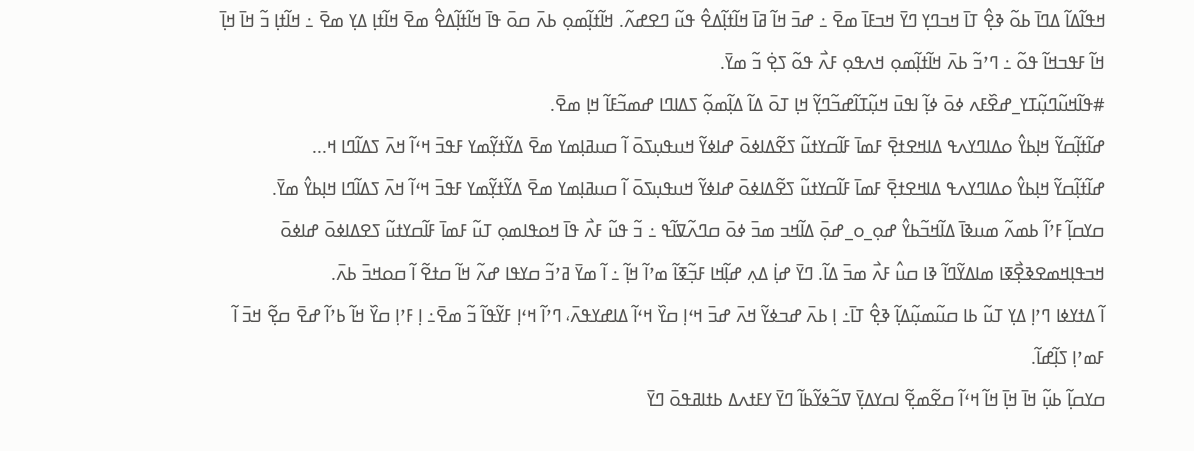ߞߟߊ߬ߡߊ߬ ߡߣߊ߫ ߕߋ߬ ߢߐ߲߮ ߠߊ߫ ߞߏߣߌ߲ ߣߌ߫ ߞߏߓߊ߫ ߘߐ߫ ߸ ߝߏ߫ ߞߊ߬ ߥߊ߫ ߞߊ߬ߙߊ߲߬ߡߐ߮ ߟߎ߬ ߣߐߝߍ߬. ߞߊ߬ߙߊ߲߬ߘߋ߲ ߕߍ߫ ߛߋ߫ ߟߊ߫ ߞߊ߬ߙߊ߲߬ߡߐ߮ ߘߐ߫ ߞߊ߬ߙߊ߲ ߡߌ߲ ߘߐ߫ ߸ ߞߊ߬ߙߊ߲ ߏ߬ ߞߊ߫ ߞߊ߲߫ ߞߊ߬ ߓߟߏߞߊ߬ ߟߋ߬ ߸ ߣߴߏ߬ ߕߍ߫ ߞߊ߬ߙߊ߲߬ߘߋ߲ ߞߍߟߋ߲ ߓߍ߯ ߟߋ߬ ߖߐ߲߭ ߏ߬ ߘߌ߫.
#ߟߊ߬ߞߎ߬ߣߎ߲߬ߠߌ_ߝߐ߰ߓߍ ߦߋ߫ ߦߊ߲߬ ߊߟߎ߫ ߞߎ߲߬ߠߊ߬ߝߏ߬ߣߌ߲߬ ߞߊ߲ ߠߋ߫ ߡߊ߬ ߡߊ߲߬ߘߋ߲߬ ߖߡߊߣߊ ߝߘߏ߬ߓߊ߬ ߞߊ߲ ߘߐ߫.
ߝߊ߬ߙߊ߲߬ߛߌ߬ ߞߊ߲ߕߌ߮ ߋߡߊߣߌߍߟ ߡߊߞߐߙߐ߲߫ ߓߘߊ߫ ߓߊ߬ߛߌߙߎ߬ ߖߐ߬ߡߊߦߋ߫ ߝߊߦߌ߬ ߞߎߟߎ߲ߖߋ߫ ߊ߬ ߛߎߥߊ߲ߘߌ ߘߐ߫ ߡߌ߬ߙߌ߲߬ߘߌ ߓߟߏ߫ ߞߵߊ߬ ߞߍ߫ ߖߡߊ߬ߣߊ ߞ...
ߝߊ߬ߙߊ߲߬ߛߌ߬ ߞߊ߲ߕߌ߮ ߋߡߊߣߌߍߟ ߡߊߞߐߙߐ߲߫ ߓߘߊ߫ ߓߊ߬ߛߌߙߎ߬ ߖߐ߬ߡߊߦߋ߫ ߝߊߦߌ߬ ߞߎߟߎ߲ߖߋ߫ ߊ߬ ߛߎߥߊ߲ߘߌ ߘߐ߫ ߡߌ߬ߙߌ߲߬ߘߌ ߓߟߏ߫ ߞߵߊ߬ ߞߍ߫ ߖߡߊ߬ߣߊ ߞߊ߲ߕߌ߮ ߘߌ߫.
ߛߌߛߊ߲߬ ߓߴߊ߬ ߕߘߍ߬ ߘߎߢߊ߫ ߡߊ߬ߞߏ߬ߕߌ߮ ߝߋ߲_ߋ_ߝߋ߲߫ ߡߊ߬ߞߏ ߘߏ߫ ߦߋ߫ ߛߣߍ߬ߜߊ߬ߟ ߸ ߏ߬ ߟߎ߬ ߓߍ߯ ߟߊ߫ ߞߋߟߊߘߋ߲ ߠߎ߬ ߓߘߊ߫ ߓߊ߬ߛߌߙߎ߬ ߖߐߡߊߦߋ߫ ߝߊߦߋ߫ ߞߏߟߊ߲ߞߘߐߢߐ߲߯ߧߊ ߘߊߡߌ߬ߣߊ߬ ߢߊ ߛߎ߮ ߓߍ߯ ߘߏ߫ ߡߊ߬. ߣߌ߫ ߝߊ߲߭ ߡߍ߲ ߝߊ߲߬ߞߊ ߓߏ߲߬ߧߊ߬ ߘߴߊ߬ ߞߊ߲߬ ߸ ߊ߬ ߘߌ߫ ߥߴߏ߬ ߛߌߟߊ ߝߍ߬ ߞߊ߬ ߛߙߐ߬ ߊ߬ ߛߋߞߏ߫ ߕߍ߫.
ߊ߬ ߡߙߌߦߊ ߣߴߊ߲ ߡߌ߲ ߠߎ߬ ߕߊ ߛߎ߬ߘߎ߲߬ߡߊ߲߬ ߢߐ߲߮ ߠߊ߫߸ ߊ߲ ߕߍ߫ ߝߏߦߌ߬ ߞߍ߫ ߝߏ߫ ߞߵߊ߲ ߛߌ߰ ߞߵߊ߬ ߡߊߝߌߟߍ߫، ߣߴߊ߬ ߞߵߊ߲ ߓߌ߬ߟߊ߬ ߏ߬ ߘߐ߫߸ ߊ߲ ߓߴߊ߲ ߛߌ߰ ߞߊ߬ ߕߴߊ߬ ߝߐ߫ ߛߐ߲߬ ߞߏ߫ ߊ߬ ߓߘߴߊ߲ ߖߊ߲߬ߝߊ߬.
ߛߌߛߊ߲߬ ߕߎ߲߬ ߞߊ߫ ߞߊ߲߫ ߞߊ߬ ߞߵߊ߬ ߛߐ߬ߘߐ߲߬ ߊߛߌߡߌ߲߫ ߜߏ߬ߦߌ߬ߕߊ߬ ߣߌ߫ ߌߓߙߍߡ ߕߙߊߥߟߋ߫ ߣߌ߫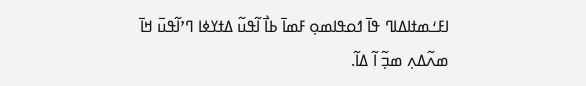ߊߓߑߘߙߊߡߊߣ ߟߊ߫ ߗߋߟߊߘߋ߲ ߓߘߊ߫ ߕߊ߯ ߊ߬ߟߎ߬ ߡߙߌߦߊ ߣߴߊ߬ߟߎ߫ ߞߊ߫ ߘߍ߬ߡߍ߲ ߘߏ߲߬ ߊ߬ ߡߊ߬.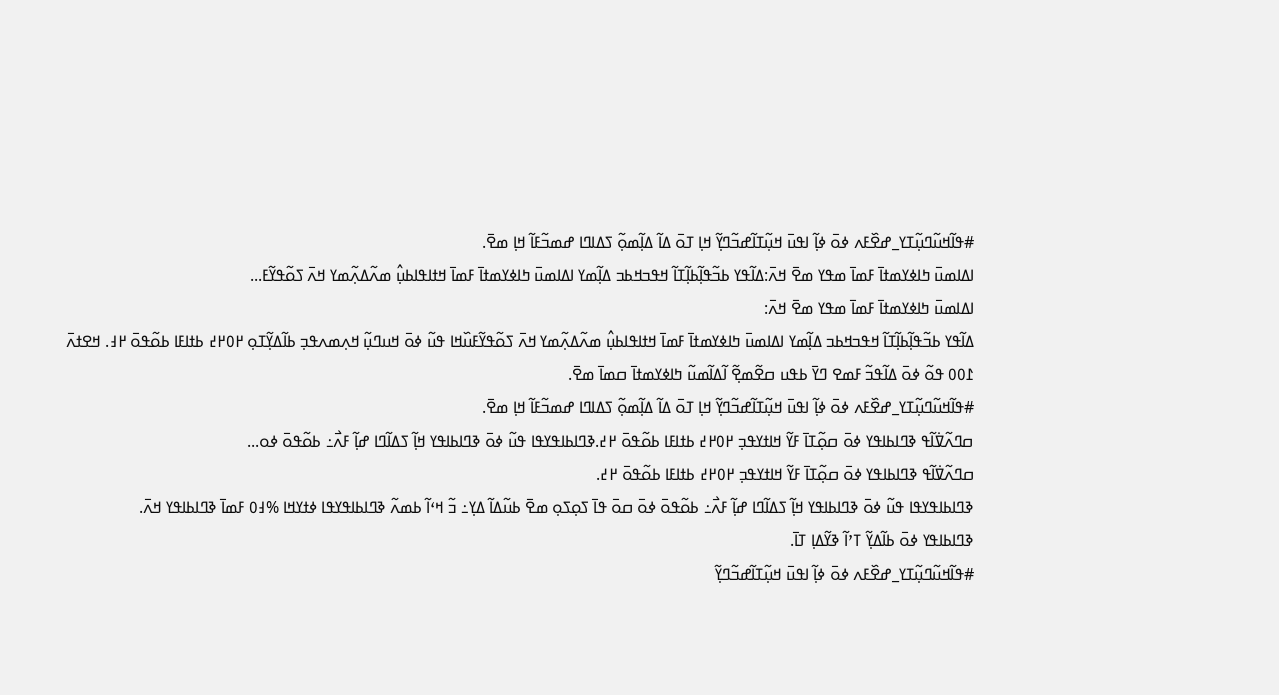#ߟߊ߬ߞߎ߬ߣߎ߲߬ߠߌ_ߝߐ߰ߓߍ ߦߋ߫ ߦߊ߲߬ ߊߟߎ߫ ߞߎ߲߬ߠߊ߬ߝߏ߬ߣߌ߲߬ ߞߊ߲ ߠߋ߫ ߡߊ߬ ߡߊ߲߬ߘߋ߲߬ ߖߡߊߣߊ ߝߘߏ߬ߓߊ߬ ߞߊ߲ ߘߐ߫.
ߊߡߊߘߎ߫ ߤߊߦߌߘߙߊ߫ ߓߘߊ߫ ߘߟߌ ߘߐ߫ ߞߍ߫:ߡߊ߬ߟߌ ߕߏ߬ߟߊ߲߬ߕߊ߲߬ߠߊ߬ ߞߟߏߞߕߏ ߡߊ߲߬ߘߌ ߊߡߊߘߎ߫ ߤߊߦߌߘߙߊ߫ ߓߘߊ߫ ߞߙߊߟߊߕߎ߲߮ ߘߍ߬ߡߍ߲߬ߘߌ ߞߍ߫ ߖߋ߬ߟߌ߬ߓ...
ߊߡߊߘߎ߫ ߤߊߦߌߘߙߊ߫ ߓߘߊ߫ ߘߟߌ ߘߐ߫ ߞߍ߫:
ߡߊ߬ߟߌ ߕߏ߬ߟߊ߲߬ߕߊ߲߬ߠߊ߬ ߞߟߏߞߕߏ ߡߊ߲߬ߘߌ ߊߡߊߘߎ߫ ߤߊߦߌߘߙߊ߫ ߓߘߊ߫ ߞߙߊߟߊߕߎ߲߮ ߘߍ߬ߡߍ߲߬ߘߌ ߞߍ߫ ߖߋ߬ߟߌ߬ߓߎ߰ߞߊ ߟߎ߬ ߦߋ߫ ߞߎߣߎ߲߬ ߞߍ߲ߘߍߟߏ߲ ߕߊ߬ߡߌ߲߬ߠߋ߲ ߂߀߂߄ ߕߙߊߓߊ ߕߋ߬ߟߋ߫ ߂߃. ߞߐߙߍ߫ ߁߀߀ ߟߋ߬ ߦߋ߫ ߡߊ߬ߟߏ߬ ߓߘߐ ߣߌ߫ ߕߟߎ ߛߐ߬ߘߐ߲߬ ߊ߬ߡߊ߬ߘߎ߬ ߤߊߦߌߘߙߊ߫ ߛߘߊ߫ ߘߐ߫.
#ߟߊ߬ߞߎ߬ߣߎ߲߬ߠߌ_ߝߐ߰ߓߍ ߦߋ߫ ߦߊ߲߬ ߊߟߎ߫ ߞߎ߲߬ߠߊ߬ߝߏ߬ߣߌ߲߬ ߞߊ߲ ߠߋ߫ ߡߊ߬ ߡߊ߲߬ߘߋ߲߬ ߖߡߊߣߊ ߝߘߏ߬ߓߊ߬ ߞߊ߲ ߘߐ߫.
ߛߣߍ߬ߜ߭ߊ߬ߟ ߢߣߊߕߊߟߌ ߦߋ߫ ߛߋ߲߬ߠߊ߫ ߓߌ߬ ߞߊߙߌߟߏ߲ ߂߀߂߄ ߕߙߊߓߊ ߕߋ߬ߟߋ߫ ߂߄.ߢߣߊߕߊߟߌߟߊ ߟߎ߬ ߦߋ߫ ߢߣߊߕߊߟߌ ߞߊ߲߬ ߖߡߊ߬ߣߊ ߝߊ߲߬ ߓߍ߯߸ ߕߋ߬ߟߋ߫ ߦߋ...
ߛߣߍ߬ߜ߭ߊ߬ߟ ߢߣߊߕߊߟߌ ߦߋ߫ ߛߋ߲߬ߠߊ߫ ߓߌ߬ ߞߊߙߌߟߏ߲ ߂߀߂߄ ߕߙߊߓߊ ߕߋ߬ߟߋ߫ ߂߄.
ߢߣߊߕߊߟߌߟߊ ߟߎ߬ ߦߋ߫ ߢߣߊߕߊߟߌ ߞߊ߲߬ ߖߡߊ߬ߣߊ ߝߊ߲߬ ߓߍ߯߸ ߕߋ߬ߟߋ߫ ߦߋ߫ ߛߋ߫ ߟߊ߫ ߖߋ߲ߖߋ߲ ߘߐ߫ ߕߎ߬ߡߊ߬ ߡߌ߲߸ ߏ߬ ߞߵߊ߬ ߕߘߍ߬ ߢߣߊߕߊߟߌߟߊ ߦߙߌߞߊ %߃߀ ߓߘߊ߫ ߢߣߊߕߊߟߌ ߞߍ߫.
ߢߣߊߕߊߟߌ ߦߋ߫ ߕߊ߬ߡߌ߲߬ ߠߴߊ߬ ߢߌ߬ߡߊ߲ ߠߊ߫.
#ߟߊ߬ߞߎ߬ߣߎ߲߬ߠߌ_ߝߐ߰ߓߍ ߦߋ߫ ߦߊ߲߬ ߊߟߎ߫ ߞߎ߲߬ߠߊ߬ߝߏ߬ߣߌ߲߬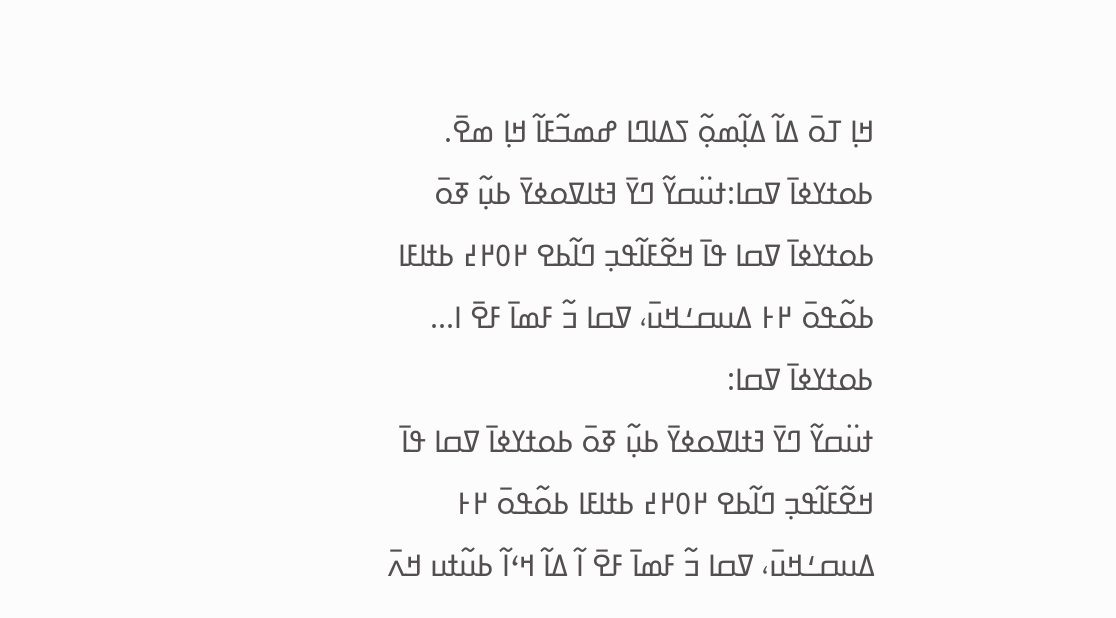ߞߊ߲ ߠߋ߫ ߡߊ߬ ߡߊ߲߬ߘߋ߲߬ ߖߡߊߣߊ ߝߘߏ߬ߓߊ߬ ߞߊ߲ ߘߐ߫.
ߕߋߙߌߦߊ߫ ߜߛߊ:ߙߎ߳ߛߌ߬ ߣߌ߫ ߔߙߊߜߋߦߌ߫ ߕߎ߲߬ ߧߋ߫ ߕߋߙߌߦߊ߫ ߜߛߊ ߟߊ߫ ߞߐ߬ߓߊ߬ߟߏ߲ ߣߊ߬ߕߐ ߂߀߂߄ ߕߙߊߓߊ ߕߋ߬ߟߋ߫ ߂߅ ߡߎߛߑߞߎ߫، ߜߛߊ ߏ߬ ߓߘߊ߫ ߓߐ߫ ߊ...
ߕߋߙߌߦߊ߫ ߜߛߊ:
ߙߎ߳ߛߌ߬ ߣߌ߫ ߔߙߊߜߋߦߌ߫ ߕߎ߲߬ ߧߋ߫ ߕߋߙߌߦߊ߫ ߜߛߊ ߟߊ߫ ߞߐ߬ߓߊ߬ߟߏ߲ ߣߊ߬ߕߐ ߂߀߂߄ ߕߙߊߓߊ ߕߋ߬ߟߋ߫ ߂߅ ߡߎߛߑߞߎ߫، ߜߛߊ ߏ߬ ߓߘߊ߫ ߓߐ߫ ߊ߬ ߡߊ߬ ߞߵߊ߬ ߕߎ߬ߙߎ ߞߍ߫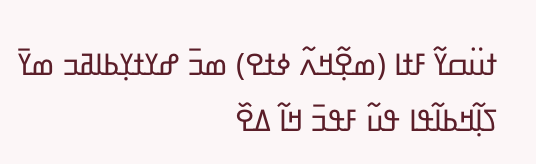ߙߎ߳ߛߌ߬ ߓߙߊ (ߘߐ߲߬ߞߍ߬ ߦߙߐ) ߘߏ߫ ߝߌߙߌ߲ߕߊߥߏ ߘߌ߫ ߖߊ߲߬ߞߕߊ߬ߟߊ ߟߎ߬ ߓߟߏ߫ ߞߊ߬ ߡߐ߰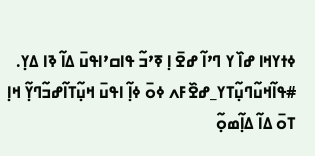ߦߙߌߞߊ ߝߊ߰ ߌ ߣߴߊ߬ ߝߐ߫ ߊ߲ ߧߴߏ߬ ߟߊߛߴߊߟߎ߫ ߡߊ߬ ߢߊ ߡߌ߲.
#ߟߊ߬ߞߎ߬ߣߎ߲߬ߠߌ_ߝߐ߰ߓߍ ߦߋ߫ ߦߊ߲߬ ߊߟߎ߫ ߞߎ߲߬ߠߊ߬ߝߏ߬ߣߌ߲߬ ߞߊ߲ ߠߋ߫ ߡߊ߬ ߡߊ߲߬ߘߋ߲߬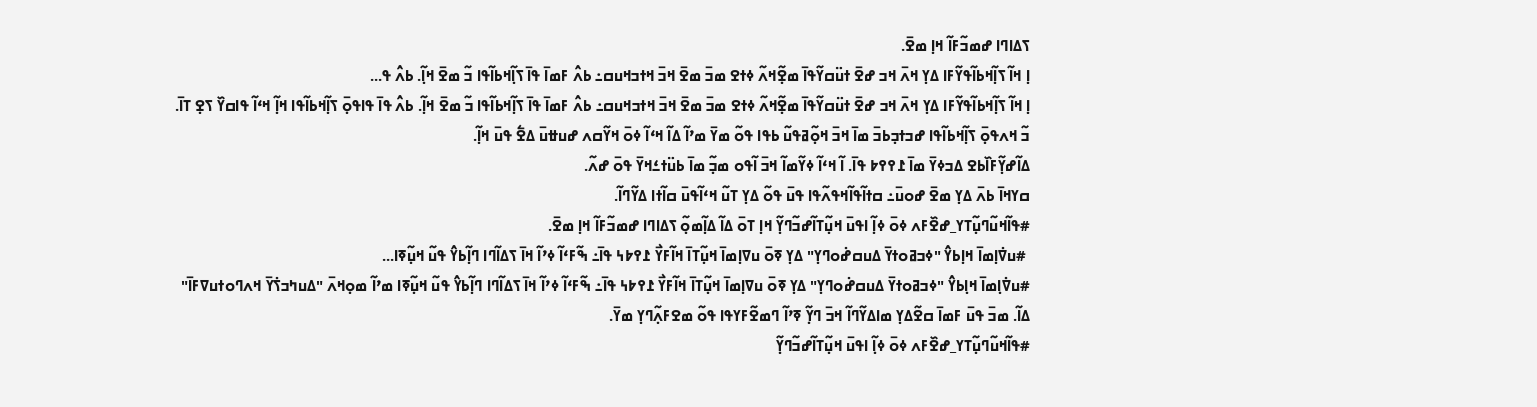ߖߡߊߣߊ ߝߘߏ߬ߓߊ߬ ߞߊ߲ ߘߐ߫.
ߊ߲ ߞߊ߬ ߖߊ߲߬ߞߕߊ߬ߟߌ߬ߓߊ ߡߌ߲ ߞߍ߫ ߞߏ ߝߐ߫ ߙߎ߳ߛߌ߬ߟߊ߫ ߘߐ߲߬ߞߍ߬ ߦߙߐ ߘߏ߫ ߘߐ߫ ߞߏ߫ ߞߙߏߞߎߛ߸ ߕߍ߮ ߓߘߊ߫ ߟߊ߫ ߖߊ߲߬ߞߕߊ߬ߟߊ ߏ߬ ߘߐ߫ ߞߊ߲߬. ߕߍ߮ ߟ...
ߊ߲ ߞߊ߬ ߖߊ߲߬ߞߕߊ߬ߟߌ߬ߓߊ ߡߌ߲ ߞߍ߫ ߞߏ ߝߐ߫ ߙߎ߳ߛߌ߬ߟߊ߫ ߘߐ߲߬ߞߍ߬ ߦߙߐ ߘߏ߫ ߘߐ߫ ߞߏ߫ ߞߙߏߞߎߛ߸ ߕߍ߮ ߓߘߊ߫ ߟߊ߫ ߖߊ߲߬ߞߕߊ߬ߟߊ ߏ߬ ߘߐ߫ ߞߊ߲߬. ߕߍ߮ ߟߊ߫ ߟߊߟߋ߲߫ ߖߊ߲߬ߞߕߊ߬ߟߊ ߞߊ߲߬ ߞߵߊ߬ ߟߊߛߌ߰ ߖߐ߲ ߠߊ߫. ߏ߬ ߞߍߟߋ߲߫ ߖߊ߲߬ߞߕߊ߬ߟߊ ߝߏߙߏ߲ߕߏ߫ ߘߊ߫ ߞߏ߫ ߞߋ߲߬ߥߟߎ߬ ߕߟߊ ߟߋ߬ ߘߌ߫ ߘߴߊ߬ ߡߊ߬ ߞߵߊ߬ ߦߋ߫ ߞߌ߬ߛߍ ߝߎߚߎ߫ ߡߐ߱ ߟߎ߫ ߞߊ߲߬.
ߡߊ߬ߝߌ߲߬ߓߊ߰ߕߐ ߡߏߦߌ߫ ߘߊ߫ ߁߉߉߈ ߟߊ߫. ߊ߬ ߞߵߊ߬ ߦߌ߬ߘߊ߬ ߞߏ߫ ߊ߬ߟߋ ߘߏ߲߬ ߘߊ߫ ߕߎ߳ߙߑߞߌ߫ ߟߋ߫ ߝߍ߬.
ߛߌߞߊ߫ ߕߍ߫ ߡߌ߲ ߘߐ߫ ߝߋߎ߫߸ ߛߙߊ߬ߟߊ߬ߞߟߍ߬ߟߊ ߟߎ߫ ߟߋ߬ ߡߌ߲ ߠߎ߬ ߞߵߊ߬ߟߎ߫ ߛߊ߬ߙߊ ߡߌ߬ߣߊ߬.
#ߟߊ߬ߞߎ߬ߣߎ߲߬ߠߌ_ߝߐ߰ߓߍ ߦߋ߫ ߦߊ߲߬ ߊߟߎ߫ ߞߎ߲߬ߠߊ߬ߝߏ߬ߣߌ߲߬ ߞߊ߲ ߠߋ߫ ߡߊ߬ ߡߊ߲߬ߘߋ߲߬ ߖߡߊߣߊ ߝߘߏ߬ߓߊ߬ ߞߊ߲ ߘߐ߫.
 #ߎߜ߭ߊ߲ߘߊ߫ ߞߊ߲ߕߌ߮ "ߦߏߥߋߙߌ߫ ߡߎߛߝ߭ߋߣߌ߲" ߡߌ߲ ߧߋ߫ ߎߜߊ߲ߘߊ߫ ߞߎ߲߬ߠߊ߫ ߞߊ߬ߓߌ߯ ߁߉߈߆ ߟߊ߫߸ ߒ߬ߓߵߊ߬ ߦߴߊ߬ ߞߊ߫ ߖߡߊ߬ߣߊ ߣߊ߲߬ߕߌ߮ ߟߎ߬ ߞߎ߲߬ߧߊ...
#ߎߜ߭ߊ߲ߘߊ߫ ߞߊ߲ߕߌ߮ "ߦߏߥߋߙߌ߫ ߡߎߛߝ߭ߋߣߌ߲" ߡߌ߲ ߧߋ߫ ߎߜߊ߲ߘߊ߫ ߞߎ߲߬ߠߊ߫ ߞߊ߬ߓߌ߯ ߁߉߈߆ ߟߊ߫߸ ߒ߬ߓߵߊ߬ ߦߴߊ߬ ߞߊ߫ ߖߡߊ߬ߣߊ ߣߊ߲߬ߕߌ߮ ߟߎ߬ ߞߎ߲߬ߧߊ ߘߴߊ߬ ߘߋ߲ߞߍ߫ "ߡߎߤߏߖ߭ߌ߫ ߞߍߣߋߙߎߜߓߊ߫" ߡߊ߬. ߘߏ߫ ߟߎ߫ ߓߘߊ߫ ߛߐ߬ߡߌ߲ ߘߊߡߌ߬ߣߊ߬ ߞߏ߫ ߣߌ߲߬ ߧߴߊ߬ ߣߘߐ߬ߓߌߟߊ ߟߋ߬ ߘߐߓߍ߲߬ߣߌ߲ ߘߌ߫.
#ߟߊ߬ߞߎ߬ߣߎ߲߬ߠߌ_ߝߐ߰ߓߍ ߦߋ߫ ߦߊ߲߬ ߊߟߎ߫ ߞߎ߲߬ߠߊ߬ߝߏ߬ߣߌ߲߬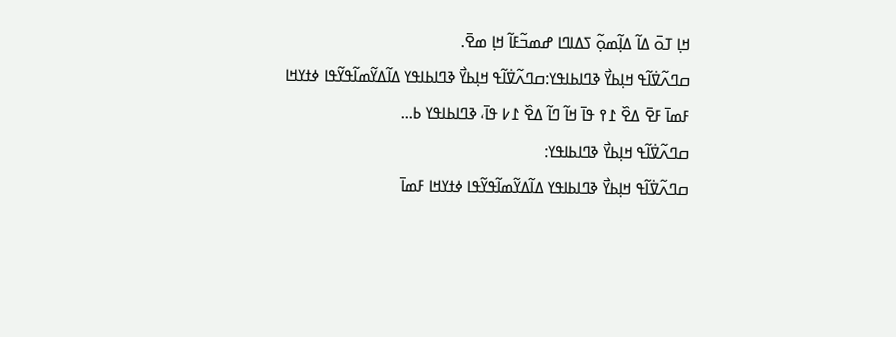ߞߊ߲ ߠߋ߫ ߡߊ߬ ߡߊ߲߬ߘߋ߲߬ ߖߡߊߣߊ ߝߘߏ߬ߓߊ߬ ߞߊ߲ ߘߐ߫.
ߛߣߍ߬ߜ߭ߊ߬ߟ ߞߊ߲ߕߌ߯ ߢߣߊߕߊߟߌ:ߛߣߍ߬ߜ߭ߊ߬ߟ ߞߊ߲ߕߌ߯ ߢߣߊߕߊߟߌ ߡߊ߬ߡߌ߬ߘߊ߬ߟߌ߬ߟߊ ߦߙߌߞߊ ߓߘߊ߫ ߓߐ߫ ߡߐ߰ ߁߉ ߟߊ߫ ߞߊ߬ ߣߊ߬ ߡߐ߰ ߁߇ ߟߊ߫، ߢߣߊߕߊߟߌ ߕ...
ߛߣߍ߬ߜ߭ߊ߬ߟ ߞߊ߲ߕߌ߯ ߢߣߊߕߊߟߌ:
ߛߣߍ߬ߜ߭ߊ߬ߟ ߞߊ߲ߕߌ߯ ߢߣߊߕߊߟߌ ߡߊ߬ߡߌ߬ߘߊ߬ߟߌ߬ߟߊ ߦߙߌߞߊ ߓߘߊ߫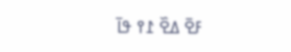ߓߐ߫ ߡߐ߰ ߁߉ ߟߊ߫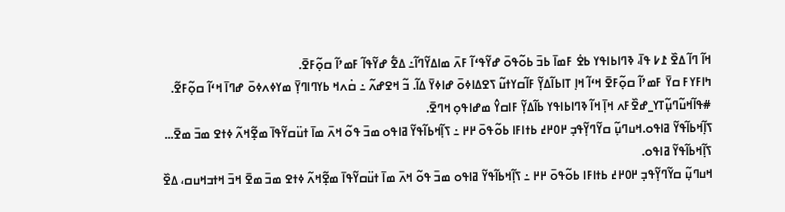ߞߊ߬ ߣߊ߬ ߡߐ߰ ߁߇ ߟߊ߫، ߢߣߊߕߊߟߌ ߕߐ߭ ߓߘߊ߫ ߕߏ߫ ߕߋ߬ߟߋ߫ ߝߌ߬ߟߵߊ߬ ߓߍ߫ ߘߊߡߌ߬ߣߊ߬߸ ߡߐ߱ ߝߌ߬ߟߊ߬ ߓߘߴߊ߬ ߛߋ߲߬ߓߐ߫.
ߤߊߓߌߓ ߛߌ߫ ߓߘߴߊ߬ ߛߋ߲߬ߓߐ߫ ߞߵߊ߬ ߞߊ߲ ߠߊߕߊ߬ߡߌ߲߬ ߓߊ߬ߛߌߙߎ߬ ߖߐߡߊߦߋ߫ ߝߊߦߌ߫ ߡߊ߬. ߏ߬ ߞߐߝߍ߬ ߸ ߛ߭ߍߞ ߕߌߣߊߣߌ߲߫ ߘߌߦߍߦߋ߫ ߝߣߊ߫ ߞߵߊ߬ ߛߋ߲߬ߓߐ߬.
#ߟߊ߬ߞߎ߬ߣߎ߲߬ߠߌ_ߝߐ߰ߓߍ ߞߊ߲߫ ߞߊ߬ ߢߣߊߕߊߟߌ ߕߊ߬ߡߌ߲߬ ߓߊߛߌ߮ ߘߝߊߟߋ߲ ߞߣߐ߫.
ߖߊ߲߬ߞߕߊ߬ߟߌ߬ ߥߊߟߋ.ߞߎߣߎ߲߬ ߛߌ߬ߣߌ߲߬ߟߏ߲ ߂߀߂߄ ߕߙߊߓߊ ߕߋ߬ߟߋ߫ ߂߂ ߸ ߖߊ߲߬ߞߕߊ߬ߟߌ߬ ߥߊߟߋ ߘߏ߫ ߟߋ߬ ߞߍ߫ ߘߊ߫ ߙߎ߳ߛߌ߬ߟߊ߫ ߘߐ߲߬ߞߍ߬ ߦߙߐ ߘߏ߫ ߘߐ߫...
ߖߊ߲߬ߞߕߊ߬ߟߌ߬ ߥߊߟߋ.
ߞߎߣߎ߲߬ ߛߌ߬ߣߌ߲߬ߟߏ߲ ߂߀߂߄ ߕߙߊߓߊ ߕߋ߬ߟߋ߫ ߂߂ ߸ ߖߊ߲߬ߞߕߊ߬ߟߌ߬ ߥߊߟߋ ߘߏ߫ ߟߋ߬ ߞߍ߫ ߘߊ߫ ߙߎ߳ߛߌ߬ߟߊ߫ ߘߐ߲߬ߞߍ߬ ߦߙߐ ߘߏ߫ ߘߐ߫ ߞߏ߫ ߞߙߏߞߎߛ، ߡߐ߰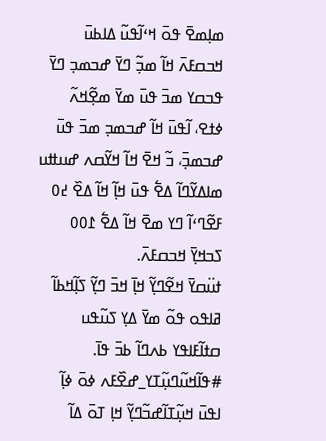ߘߊ߲ߘߐ߫ ߟߋ߫ ߞߵߊ߬ߟߎ߬ ߡߊߕߎ߫ ߞߏߛߓߍ߫ ߞߊ߬ ߘߏ߲߬ ߣߌ߫ ߝߏߘߏ߲ ߣߌ߫ ߟߏߛߌ ߘߏ߫ ߟߎ߫ ߘߌ߫ ߘߐ߲߬ߞߍ߬ ߦߙߐ، ߊ߬ߟߎ߫ ߞߊ߬ ߝߏߘߏ߲ ߘߏ߫ ߟߎ߫ ߝߏߘߏ߲߫، ߏ߬ ߞߐ߫ ߞߊ߬ ߞߌ߬ߛߍ ߝߎߚߎ ߘߊߡߌ߬ߣߊ߬ ߡߐ߱ ߟߎ߫ ߞߊ߲߬ ߞߊ߬ ߡߐ߰ ߄߀ ߓߐ߬ߣߵߊ߬ ߣߌ ߘߐ߫ ߞߊ߬ ߡߐ߱ ߁߀߀ ߖߏߞߌ߲߫ ߞߏߛߓߍ߫.
ߙߎ߳ߛߌ߫ ߞߐ߬ߣߌ߲߬ ߞߊ߲߫ ߞߏ߫ ߣߌ߲߬ ߖߊ߲߬ߞߕߊ߬ ߥߊߟߋ ߟߋ߬ ߘߌ߫ ߡߌ߲ ߖߎ߬ߟߎ ߛߙߊ߬ߓߊߟߌ ߕߍߣߊ߬ ߕߏ߫ ߟߊ߫.
#ߟߊ߬ߞߎ߬ߣߎ߲߬ߠߌ_ߝߐ߰ߓߍ ߦߋ߫ ߦߊ߲߬ ߊߟߎ߫ ߞߎ߲߬ߠߊ߬ߝߏ߬ߣߌ߲߬ ߞߊ߲ ߠߋ߫ ߡߊ߬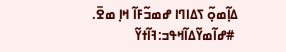ߡߊ߲߬ߘߋ߲߬ ߖߡߊߣߊ ߝߘߏ߬ߓߊ߬ ߞߊ߲ ߘߐ߫.
 #ߝߊ߬ߘߌ߬ߡߊ߬ߞߟߏ:ߔߊ߬ߙߌ߬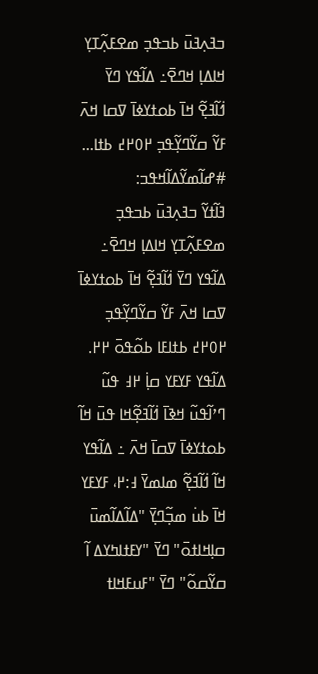ߏߔߍ߲ߔߎ߫ ߕߏߟߏ߲ ߘߐߓߍ߲߬ߠߌ߲ ߞߊߡߊ߲ ߞߣߐ߫߸ ߡߊ߬ߟߌ ߣߌ߫ ߗ߭ߊ߬ߔߐ߲߬ ߞߊ߫ ߕߋߙߌߦߊ߫ ߜߛߊ ߞߍ߫ ߓߌ߬ ߛߌ߬ߣߌ߲߬ߟߏ߲ ߂߀߂߄ ߕߙߊ...
#ߝߊ߬ߘߌ߬ߡߊ߬ߞߟߏ:
ߔߊ߬ߙߌ߬ ߏߔߍ߲ߔߎ߫ ߕߏߟߏ߲ ߘߐߓߍ߲߬ߠߌ߲ ߞߊߡߊ߲ ߞߣߐ߫߸ ߡߊ߬ߟߌ ߣߌ߫ ߗ߭ߊ߬ߔߐ߲߬ ߞߊ߫ ߕߋߙߌߦߊ߫ ߜߛߊ ߞߍ߫ ߓߌ߬ ߛߌ߬ߣߌ߲߬ߟߏ߲ ߂߀߂߄ ߕߙߊߓߊ ߕߋ߬ߟߋ߫ ߂߂.
ߡߊ߬ߟߌ ߓߌߓߌ ߛߊ߲߭ ߂߃ ߟߎ߬ ߣߴߊ߬ߟߎ߬ ߞߢߊ߫ ߗ߭ߊ߬ߔߐ߲߬ߞߊ ߟߎ߫ ߞߊ߬ ߕߋߙߌߦߊ߫ ߜߛߊ߫ ߞߍ߫ ߸ ߡߊ߬ߟߌ ߞߊ߬ ߗ߭ߊ߬ߔߐ߲߬ ߘߊߘߌ߫ ߃:߂، ߓߌߓߌ ߞߊ߫ ߕߎ߭ ߘߏ߲߬ߣߌ߲߫ "ߡߊ߬ߡߊ߬ߘߎ߫ ߛߊ߲ߞߊߙߋ߫" ߣߌ߫ "ߌߓߙߊߤߌߡ ߊ߬ ߛߌ߬ߛߋ߬" ߣߌ߫ "ߓߎߓߞߊߙ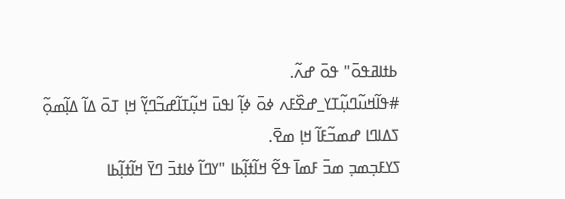ߕߙߊߥߟߋ߫" ߟߋ߫ ߝߍ߬.
#ߟߊ߬ߞߎ߬ߣߎ߲߬ߠߌ_ߝߐ߰ߓߍ ߦߋ߫ ߦߊ߲߬ ߊߟߎ߫ ߞߎ߲߬ߠߊ߬ߝߏ߬ߣߌ߲߬ ߞߊ߲ ߠߋ߫ ߡߊ߬ ߡߊ߲߬ߘߋ߲߬ ߖߡߊߣߊ ߝߘߏ߬ߓߊ߬ ߞߊ߲ ߘߐ߫.
ߖߌߓߏ߲ߘߏ߲ ߘߏ߫ ߓߘߊ߫ ߟߐ߬ ߞߊ߬ߙߊ߲߬ߕߊ "ߌߣߊ߬ ߦߊߙߏ߫ ߣߌ߫ ߞߊ߬ߙߊ߲߬ߕߊ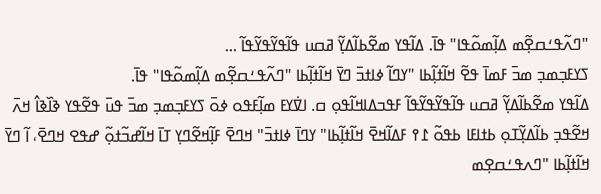"ߣߍ߬ߟߑߛߐ߲߬ߘ ߡߊ߲߬ߘߋ߬ߟߊ" ߟߊ߫. ߡߊ߬ߟߌ ߘߐ߬ߕߊ߬ߡߌ߲߬ ߥߛߎ ߟߊ߬ߟߌ߬ߟߌ߬ߟߊ߬ ...
ߖߌߓߏ߲ߘߏ߲ ߘߏ߫ ߓߘߊ߫ ߟߐ߬ ߞߊ߬ߙߊ߲߬ߕߊ "ߌߣߊ߬ ߦߊߙߏ߫ ߣߌ߫ ߞߊ߬ߙߊ߲߬ߕߊ "ߣߍ߬ߟߑߛߐ߲߬ߘ ߡߊ߲߬ߘߋ߬ߟߊ" ߟߊ߫.
ߡߊ߬ߟߌ ߘߐ߬ߕߊ߬ߡߌ߲߬ ߥߛߎ ߟߊ߬ߟߌ߬ߟߌ߬ߟߊ߬ ߓߟߏߡߊߞߊ߬ߟߋ߲ ߛ. ߊߜ߭ߌߓ ߘߊ߲߬ߓߟߋ ߦߋ߫ ߖߌߓߏ߲ߘߏ߲ ߘߏ߫ ߟߎ߫ ߟߐ߬ߟߌ ߢߊ߰ߢߊ߮ ߞߍ߫ ߞߐ߬ߟߏ߲ ߕߊ߬ߡߌ߲߬ߠߋ߲ ߕߙߊߓߊ ߕߟߋ߬ ߁߉ ߓߡߊ߬ߞߐ߫ ߞߊ߬ߙߊ߲߬ߕߊ" ߌߣߊ߫ ߦߊߙߏ߫" ߞߣߐ߫ ߓߊ߲߬ߞߐ߬ߣߌ߲ ߠߊ߫ ߞߊ߬ߝߏ߬ߙߋ߲߬ ߝߟߐ ߞߣߐ߫، ߊ߬ ߣߌ߫ ߞߊ߬ߙߊ߲߬ߕߊ "ߣߍߟߑߛߐ߲ߘ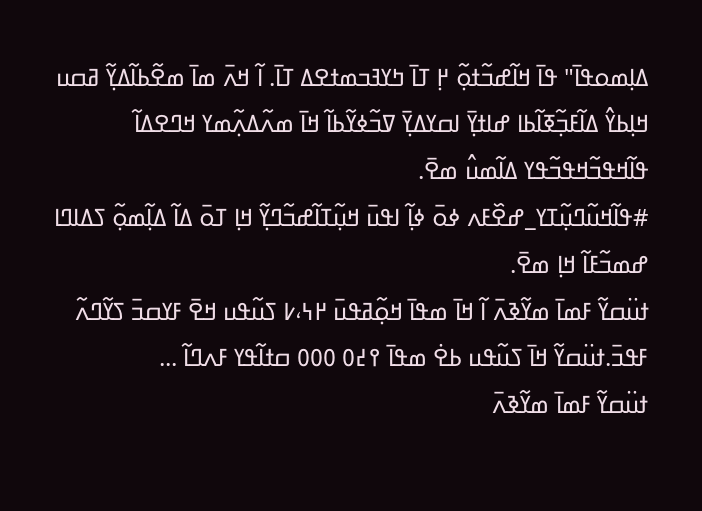ߡߊ߲ߘߋߟߊ߫" ߟߊ߫ ߞߊ߬ߝߏ߬ߙߋ߲߬ ߂߲ ߠߊ߫ ߤߌߔߏߘߙߐߡ ߠߊ߫. ߊ߬ ߞߍ߫ ߘߊ߫ ߘߐ߬ߕߊ߬ߡߌ߲߬ ߥߛߎ ߞߊ߲ߕߌ߮ ߡߊ߬ߓߏ߲߬ߧߊ߬ߕߊ ߝߊߙߌ߲߫ ߊߛߌߡߌ߲߫ ߜߏ߬ߦߌ߬ߕߊ߬ ߞߊ߫ ߘߍ߬ߡߍ߲߬ߘߌ ߞߣߐߡߊ߬ ߟߊ߬ߞߟߏ߬ߞߟߏ߬ߟߌ ߡߊ߬ߘߎ߮ ߘߐ߫.
#ߟߊ߬ߞߎ߬ߣߎ߲߬ߠߌ_ߝߐ߰ߓߍ ߦߋ߫ ߦߊ߲߬ ߊߟߎ߫ ߞߎ߲߬ߠߊ߬ߝߏ߬ߣߌ߲߬ ߞߊ߲ ߠߋ߫ ߡߊ߬ ߡߊ߲߬ߘߋ߲߬ ߖߡߊߣߊ ߝߘߏ߬ߓߊ߬ ߞߊ߲ ߘߐ߫.
ߙߎ߳ߛߌ߬ ߓߘߊ߫ ߘߌ߬ߢߍ߫ ߊ߬ ߞߊ߫ ߘߟߊ߫ ߞߋ߲߬ߥߟߎ߫ ߂߆،߇ ߖߎ߬ߟߎ ߞߐ߫ ߓߌߛߏ߫ ߖߌ߬ߣߍ߬ ߓߟߏ߫.ߙߎ߳ߛߌ߬ ߞߊ߫ ߖߎ߬ߟߎ ߕߐ߭ ߘߟߊ߫ ߉߄߀ ߀߀߀ ߛߙߊ߬ߟߌ ߓߍߣߊ߬ ...
ߙߎ߳ߛߌ߬ ߓߘߊ߫ ߘߌ߬ߢߍ߫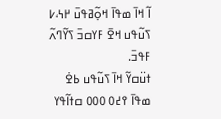ߊ߬ ߞߊ߫ ߘߟߊ߫ ߞߋ߲߬ߥߟߎ߫ ߂߆،߇ ߖߎ߬ߟߎ ߞߐ߫ ߓߌߛߏ߫ ߖߌ߬ߣߍ߬ ߓߟߏ߫.
ߙߎ߳ߛߌ߬ ߞߊ߫ ߖߎ߬ߟߎ ߕߐ߭ ߘߟߊ߫ ߉߄߀ ߀߀߀ ߛߙߊ߬ߟߌ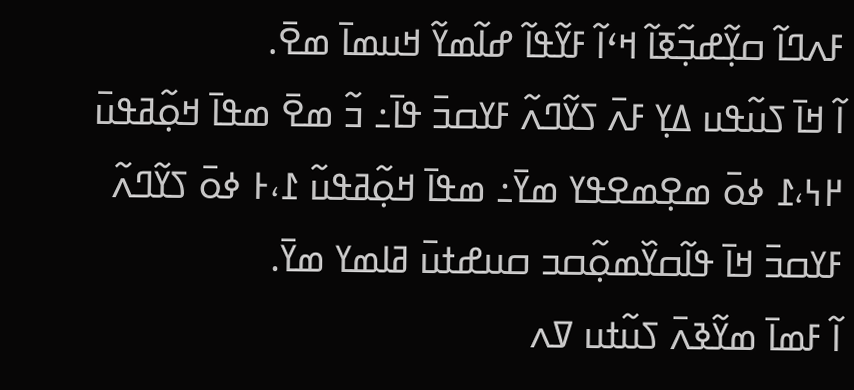ߓߍߣߊ߬ ߛߌ߲߬ߝߏ߲߬ߧߊ߬ ߞߵߊ߬ ߓߌ߬ߟߊ߬ ߝߊ߬ߘߌ߬ ߞߎߘߊ߫ ߘߐ߫.
ߊ߬ ߞߊ߫ ߖߎ߬ߟߎ ߡߌ߲ ߓߍ߫ ߖߌ߬ߣߍ߬ ߓߌߛߏ߫ ߟߊ߫߸ ߏ߬ ߘߐ߫ ߘߟߊ߫ ߞߋ߲߬ߥߟߎ߫ ߂߆،߁ ߦߋ߫ ߘߐ߲ߘߐߟߌ ߘߌ߫߸ ߘߟߊ߫ ߞߋ߲߬ߥߟߎ߬ ߁،߅ ߦߋ߫ ߖߌ߬ߣߍ߬ ߓߌߛߏ߫ ߞߊ߫ ߟߊ߬ߛߌ߰ߘߋ߲߬ߛߏ ߛߎߝߙߎ߫ ߥߊߘߌ ߘߌ߫.
ߊ߬ ߓߘߊ߫ ߘߌ߬ߢߍ߫ ߖߎ߬ߙߎ ߜߍ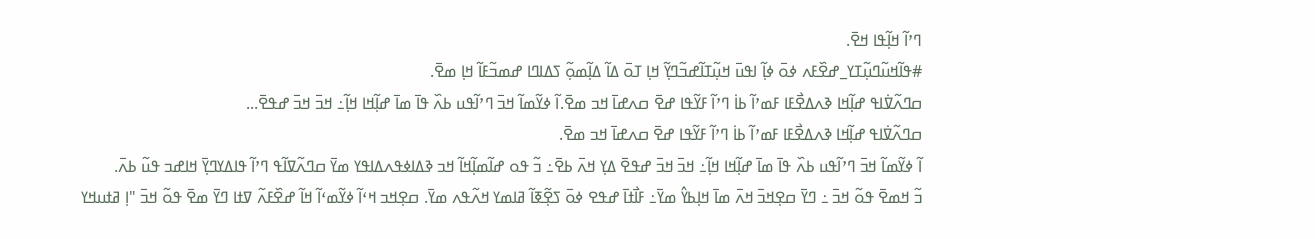ߣߴߊ߬ ߞߊ߲߬ߟߊ ߞߐ߫.
#ߟߊ߬ߞߎ߬ߣߎ߲߬ߠߌ_ߝߐ߰ߓߍ ߦߋ߫ ߦߊ߲߬ ߊߟߎ߫ ߞߎ߲߬ߠߊ߬ߝߏ߬ߣߌ߲߬ ߞߊ߲ ߠߋ߫ ߡߊ߬ ߡߊ߲߬ߘߋ߲߬ ߖߡߊߣߊ ߝߘߏ߬ߓߊ߬ ߞߊ߲ ߘߐ߫.
ߛߣߍ߬ߜ߭ߊߟ ߝߊ߲߬ߞߊ ߢߍߡߐ߯ߓߊ ߓߘߴߊ߬ ߕߊ߭ ߣߴߊ߬ ߓߌ߬ߟߊ ߝߐ߫ ߛߍߝߊ߫ ߞߏ ߘߐ߫.ߊ߬ ߦߌ߬ߘߊ߬ ߞߏ߫ ߣߴߊ߬ߟߎ ߕߍ߰ ߟߊ߫ ߘߊ߫ ߝߊ߲߬ߞߊ ߞߊ߲߬߸ ߞߏ߫ ߞߏ߫ ߝߟߐ߫...
ߛߣߍ߬ߜ߭ߊߟ ߝߊ߲߬ߞߊ ߢߍߡߐ߯ߓߊ ߓߘߴߊ߬ ߕߊ߭ ߣߴߊ߬ ߓߌ߬ߟߊ ߝߐ߫ ߛߍߝߊ߫ ߞߏ ߘߐ߫.
ߊ߬ ߦߌ߬ߘߊ߬ ߞߏ߫ ߣߴߊ߬ߟߎ ߕߍ߰ ߟߊ߫ ߘߊ߫ ߝߊ߲߬ߞߊ ߞߊ߲߬߸ ߞߏ߫ ߞߏ߫ ߝߟߐ߫ ߡߌ߲ ߞߍ߫ ߕߐ߫߸ ߏ߬ ߟߋ ߝߊ߬ߘߊ߲߬ߞߊ߬ ߞߏ ߢߡߊߦߟߍߡߊߟߌ ߘߌ߫ ߛߣߍ߬ߜߊ߬ߟ ߣߴߊ߬ ߟߊߡߌߣߌ߲߫ ߞߊߝߏ ߟߎ߬ ߕߍ߫.
ߏ߬ ߞߘߐ߫ ߟߋ߬ ߞߏ߫ ߸ ߣߌ߫ ߛߐ߲ߞߏ߫ ߞߍ߫ ߘߊ߫ ߞߊ߲ߕߌ߮ ߘߌ߫߸ ߓߊ߯ߙߊ߫ ߝߟߐ ߦߋ߫ ߖߐ߲߬ߧߊ߬ ߥߊߘߌ ߞߍ߬ߟߍ ߘߌ߫. ߛߐ߲ߞߏ ߞߵߊ߬ ߦߌ߬ߘߵߊ߬ ߞߊ߬ ߝߐ߰ߓߍ߬ ߜߙߊ ߣߌ߫ ߘߐ߫ ߟߋ߬ ߞߏ߫ "ߊ߲ ߥߙߎߞߌ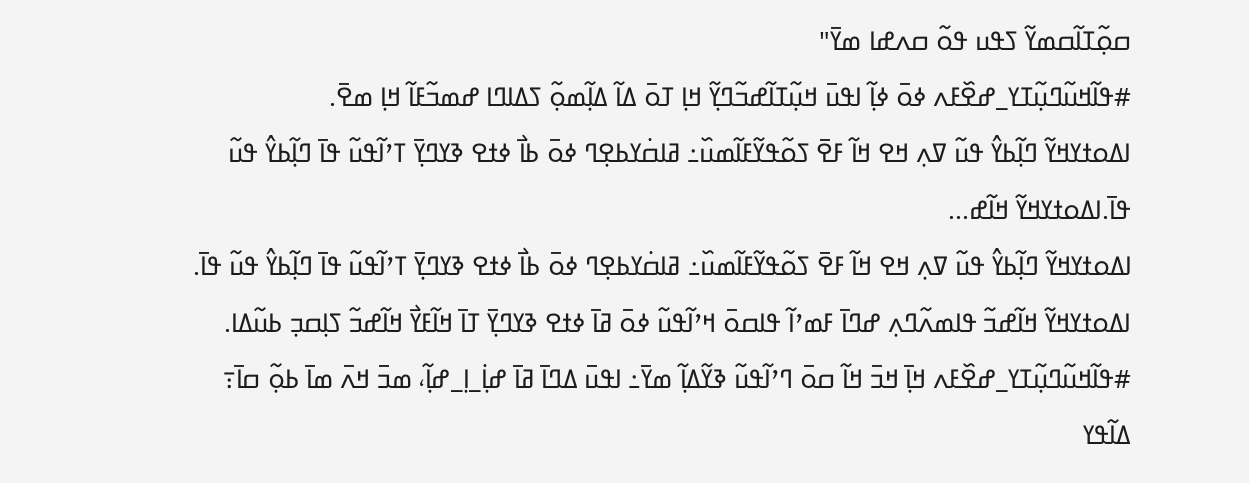ߛߋ߲߬ߠߊ߬ߛߘߌ߬ ߖߟߎ ߟߋ߬ ߛߍߝߊ ߘߌ߫"
#ߟߊ߬ߞߎ߬ߣߎ߲߬ߠߌ_ߝߐ߰ߓߍ ߦߋ߫ ߦߊ߲߬ ߊߟߎ߫ ߞߎ߲߬ߠߊ߬ߝߏ߬ߣߌ߲߬ ߞߊ߲ ߠߋ߫ ߡߊ߬ ߡߊ߲߬ߘߋ߲߬ ߖߡߊߣߊ ߝߘߏ߬ߓߊ߬ ߞߊ߲ ߘߐ߫.
ߊߡߋߙߌߞߌ߬ ߣߊ߲߬ߕߌ߮ ߟߎ߬ ߜߍ߲ ߞߐ ߞߊ߬ ߓߐ߫ ߖߋ߬ߟߌ߬ߓߊ߬ߘߎ߰߸ ߥߊߛ߭ߌߕߐ߲ߣ ߦߋ߫ ߕߊ߯ ߦߙߐ ߢߌߣߌ߲߫ ߠߴߊ߬ߟߎ߬ ߟߊ߫ ߣߊ߲߬ߕߌ߮ ߟߎ߬ ߟߊ߫.ߊߡߋߙߌߞߌ߬ ߞߊ߬ߝ...
ߊߡߋߙߌߞߌ߬ ߣߊ߲߬ߕߌ߮ ߟߎ߬ ߜߍ߲ ߞߐ ߞߊ߬ ߓߐ߫ ߖߋ߬ߟߌ߬ߓߊ߬ߘߎ߰߸ ߥߊߛ߭ߌߕߐ߲ߣ ߦߋ߫ ߕߊ߯ ߦߙߐ ߢߌߣߌ߲߫ ߠߴߊ߬ߟߎ߬ ߟߊ߫ ߣߊ߲߬ߕߌ߮ ߟߎ߬ ߟߊ߫.
ߊߡߋߙߌߞߌ߬ ߞߊ߬ߝߏ߬ ߟߊߘߍ߬ߣߍ߲ ߝߣߊ߫ ߓߘߴߊ߬ ߟߊߛߋ߫ ߞߴߊ߬ߟߎ߬ ߦߋ߫ ߥߊ߫ ߦߙߐ ߢߌߣߌ߲߫ ߠߊ߫ ߞߊ߬ߓߌ߯ ߞߊ߬ߝߏ߬ ߖߊ߲ߛߏ߲ ߕߎ߬ߡߊ.
#ߟߊ߬ߞߎ߬ߣߎ߲߬ߠߌ_ߝߐ߰ߓߍ ߞߊ߲߫ ߞߏ߫ ߞߊ߬ ߛߋ߫ ߣߴߊ߬ߟߎ߬ ߢߌ߬ߡߊ߲߬ ߘߌ߫߸ ߊߟߎ߫ ߡߣߊ߫ ߥߊ߫ ߝߊ߲߭_ߊ߲_ߝߊ߲߬، ߘߏ߫ ߞߍ߫ ߘߊ߫ ߕߋ߲߬ ߛߊ߫߹
ߡߊ߬ߟߌ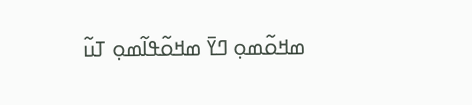ߘߞߋ߬ߘߋ߲ ߣߌ߫ ߘߞߋ߬ߟߊ߬ߘߋ߲ ߠߎ߬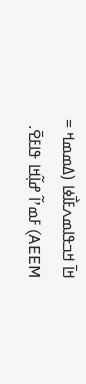ߞߊ߫ ߞߏߟߊߘߍߓߊ߯ߦߊ (ߡߘߘߞ = AEEM) ߓߘߴߊ߬ ߝߊ߲߬ߞߊ ߟߊߓߐ߫.